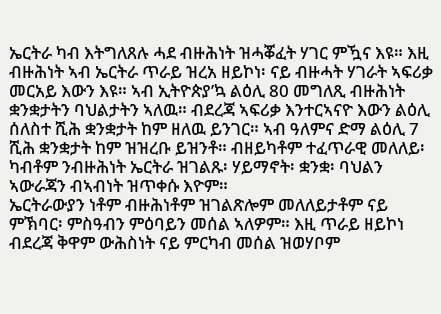ኤርትራ ካብ እትግለጸሉ ሓደ ብዙሕነት ዝሓቖፈት ሃገር ምዃና እዩ። እዚ ብዙሕነት ኣብ ኤርትራ ጥራይ ዝረአ ዘይኮነ፡ ናይ ብዙሓት ሃገራት ኣፍሪቃ መርአይ እውን እዩ። ኣብ ኢትዮጵያ’ኳ ልዕሊ 80 መግለጺ ብዙሕነት ቋንቋታትን ባህልታትን ኣለዉ። ብደረጃ ኣፍሪቃ እንተርኣናዮ እውን ልዕሊ ሰለስተ ሺሕ ቋንቋታት ከም ዘለዉ ይንገር። ኣብ ዓለምና ድማ ልዕሊ 7 ሺሕ ቋንቋታት ከም ዝዝረቡ ይዝንቶ። ብዘይካቶም ተፈጥራዊ መለለይ፡ ካብቶም ንብዙሕነት ኤርትራ ዝገልጹ፡ ሃይማኖት፡ ቋንቋ፡ ባህልን ኣውራጃን ብኣብነት ዝጥቀሱ እዮም።
ኤርትራውያን ነቶም ብዙሕነቶም ዝገልጽሎም መለለይታቶም ናይ ምኽባር፡ ምስዓብን ምዕባይን መሰል ኣለዎም። እዚ ጥራይ ዘይኮነ ብደረጃ ቅዋም ውሕስነት ናይ ምርካብ መሰል ዝወሃቦም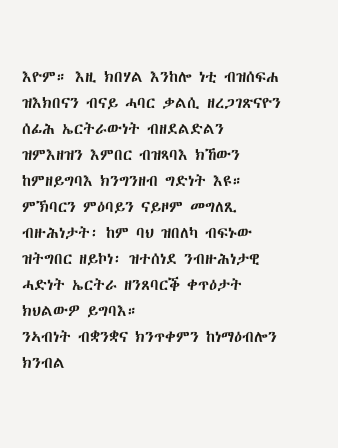እዮም። እዚ ክበሃል እንከሎ ነቲ ብዝሰፍሐ ዝእክበናን ብናይ ሓባር ቃልሲ ዘረጋገጽናዮን ሰፊሕ ኤርትራውነት ብዘደልድልን ዝምእዘዝን እምበር ብዝጻባእ ክኸውን ከምዘይግባእ ክንግንዘብ ግድነት እዩ። ምኽባርን ምዕባይን ናይዞም መግለጺ ብዙሕነታት፡ ከም ባህ ዝበለካ ብፍኑው ዝትግበር ዘይኮነ፡ ዝተሰነደ ንብዙሕነታዊ ሓድነት ኤርትራ ዘንጸባርቕ ቀጥዕታት ክህልውዎ ይግባእ።
ንኣብነት ብቋንቋና ክንጥቀምን ከነማዕብሎን ክንብል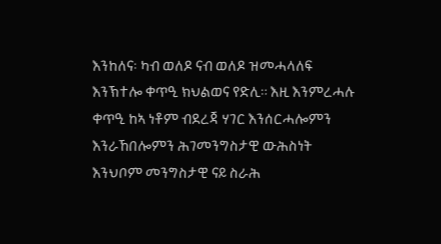እንከለና፡ ካብ ወለዶ ናብ ወለዶ ዝመሓላለፍ እንኽተሎ ቀጥዒ ክህልወና የድሊ። እዚ እንምረሓሉ ቀጥዒ ከኣ ነቶም ብደረጃ ሃገር እንሰርሓሎምን እንራኸበሎምን ሕገመንግስታዊ ውሕስነት እንህቦም መንግስታዊ ናይ ስራሕ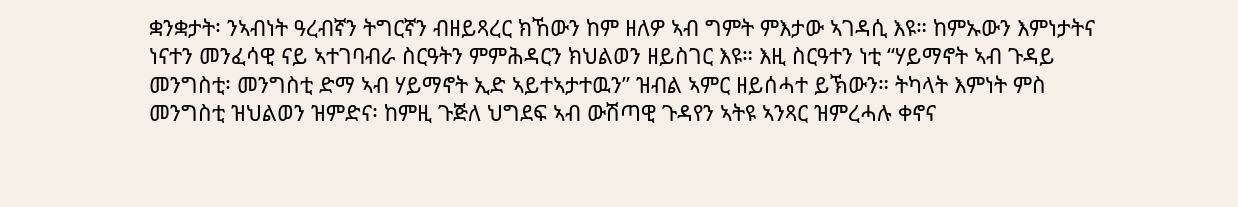ቋንቋታት፡ ንኣብነት ዓረብኛን ትግርኛን ብዘይጻረር ክኸውን ከም ዘለዎ ኣብ ግምት ምእታው ኣገዳሲ እዩ። ከምኡውን እምነታትና ነናተን መንፈሳዊ ናይ ኣተገባብራ ስርዓትን ምምሕዳርን ክህልወን ዘይስገር እዩ። እዚ ስርዓተን ነቲ “ሃይማኖት ኣብ ጉዳይ መንግስቲ፡ መንግስቲ ድማ ኣብ ሃይማኖት ኢድ ኣይተኣታተዉን” ዝብል ኣምር ዘይሰሓተ ይኽውን። ትካላት እምነት ምስ መንግስቲ ዝህልወን ዝምድና፡ ከምዚ ጉጅለ ህግደፍ ኣብ ውሽጣዊ ጉዳየን ኣትዩ ኣንጻር ዝምረሓሉ ቀኖና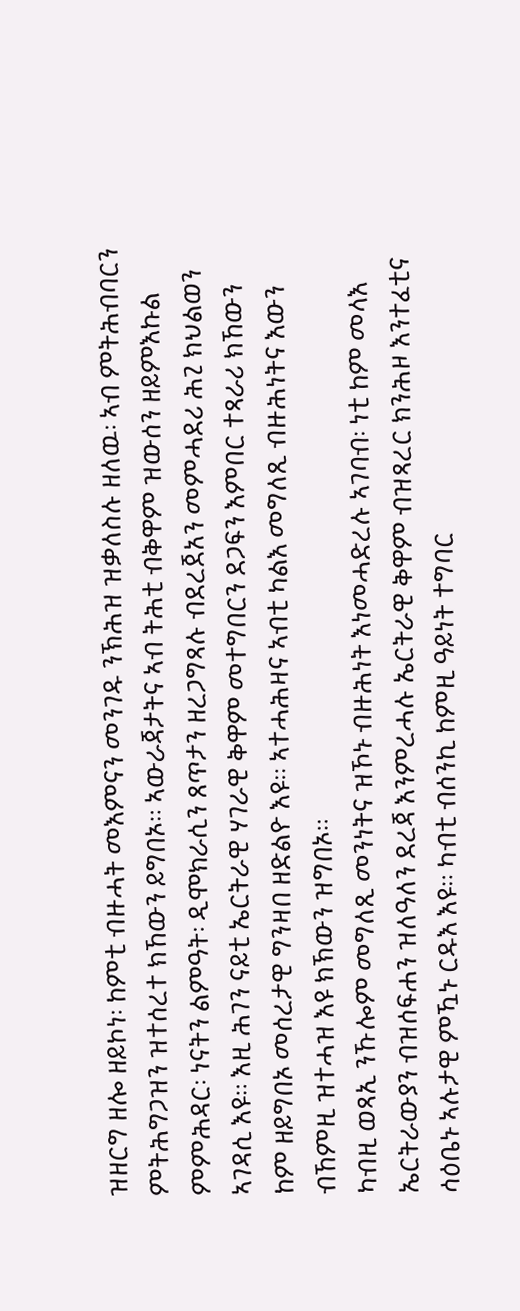ዝዘርግ ዘሎ ዘይኮነ፡ ከምቲ ብዙሓት መእምናን መንገዱ ንኽሕዝ ዝቃለስሉ ዘለዉ፡ ኣብ ምትሕብባርን ምትሕግጋዝን ዝተሰረተ ክኸውን ይግበኦ። ኣውራጃታትና ኣብ ትሕቲ ብቅዋም ዝውሰን ዘይምእኩል ምምሕዳር፡ ነናትን ልምዓት፡ ዲሞክራሲን ጸጥታን ዘረጋግጻሉ ብደረጀአን መምሓደሪ ሕጊ ክህልወን ኣገዳሲ እዩ። እዚ ሕገን ናይቲ ኤርትራዊ ሃገራዊ ቅዋም መተግበርን ደጋፍን እምበር ተጻራሪ ክኸውን ከም ዘይግበኦ መሰረታዊ ግንዛበ ዘድልዮ እዩ። ኣተሓሕዛና ኣብቲ ካልእ መግለጺ ብዙሕነትና እውን ብኸምዚ ዝተሓዝ እዩ ክኽውን ዝግበኦ።
ካብዚ ወጻኢ ንኹሎም መግለጺ መንነትና ዝኾኑ ብዙሕነት እነመሓድረሉ ኣገባብ፡ ነቲ ከም መላእ ኤርትራውያን ብዝሰፍሐን ዝለዓለን ደረጃ እንምረሓሉ ኤርትራዊ ቅዋም ብዝጻረር ክንሕዞ እንተፈቲና ሳዕቤኑ ኣሉታዊ ምዃኑ ርዱእ እዩ። ካብቲ ብሰንኪ ከምዚ ዓይነት ተግባር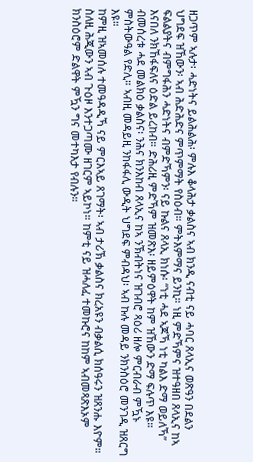ዘጋጥም ኣሉታ፡ ሓድነትና ይልሕልሕ፡ ምሉእ ቆላሕታ ቃልስና ኣብ ክንዲ ናብቲ ናይ ሓባር ጸላኢና ወጽዓን በደልን ህግደፍ ዝኸውን፡ ኣብ ሕድሕድና ምጥምማት የስዕብ። ምትእምማና ይንኪ። ነዚ ምድኻምና ዝተዓዘበ ጸላኢና ከኣ ፍልልያትና ብምግፋሕን ሓድነትና ብምድኻምን፡ ናይ ኩልና ጸላኢ ክነሱ፡ “ነቲ ሓደ ኣጆኻ ነቲ ካልእ ድማ ወይለኻ” እናበለ ንክኸፋፍለና ዕድል ይረከብ። ድሕሪዚ ምድኻም ዝመጽእ፡ ዘይምዕዋት ከም ዝኸውን ድማ ፍሉጥ እዩ። ብመሰረቱ ሓደ መልክዕ ቃልስና፡ ንሕና ክንእከብ ጸላኢና ከኣ ንኽብትነና ዝገብሮ ጻዕሪ ዘሎ ምርብራብ ምዃኑ ምስትውዓል የድሊ። ኣብዚ መዳይዚ ንከፋፋሊ ውዲት ህግደፍ ምብዳህ፡ ኣብ ኩሉ መዳይ ንክንስዕሮ መንገዲ ዝጸርግ እዩ።
ከምዚ ዝኣመሰሉ ተመዓዳዲኻ ናይ ምርእኣይ ጸገማት፡ ኣብ ታሪኽ ቃልስና ክረአዩን ብቃልሲ ክሰዓሩን ዝጸንሑ እዮም። ስለዚ ሕጂውን ኣብ ጉዕዞ እንተጋጣሙ ዘገርም ኣይኮነ። ከምቲ ናይ ዝሓለፈ ተመኩሮና ከከም ኣብመጻጽእኦም ክንስዕሮም ድልዋት ምዃን ግና መተካእታ የብሉን።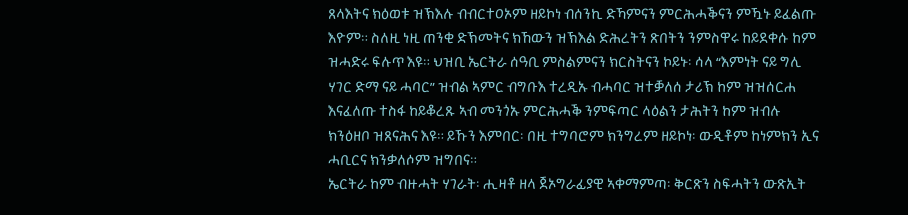ጸላእትና ክዕወቱ ዝኽእሉ ብብርተዐኦም ዘይኮነ ብሰንኪ ድኻምናን ምርሕሓቕናን ምዃኑ ይፈልጡ እዮም። ስለዚ ነዚ ጠንቂ ድኽመትና ክኸውን ዝኽእል ድሕረትን ጽበትን ንምስዋሩ ከይደቀሱ ከም ዝሓድሩ ፍሉጥ እዩ። ህዝቢ ኤርትራ ሰዓቢ ምስልምናን ክርስትናን ኮይኑ፡ ሳላ “እምነት ናይ ግሊ ሃገር ድማ ናይ ሓባር” ዝብል ኣምር ብግቡእ ተረዲኡ ብሓባር ዝተቓለሰ ታሪኽ ከም ዝዝሰርሐ እናፈለጡ ተስፋ ከይቆረጹ ኣብ መንጎኡ ምርሕሓቕ ንምፍጣር ላዕልን ታሕትን ከም ዝብሉ ክንዕዘቦ ዝጸናሕና እዩ። ይኹን እምበር፡ በዚ ተግባሮም ክንግረም ዘይኮነ፡ ውዲቶም ከነምክን ኢና ሓቢርና ክንቃለሶም ዝግበና።
ኤርትራ ከም ብዙሓት ሃገራት፡ ሒዛቶ ዘላ ጀኦግራፊያዊ ኣቀማምጣ፡ ቅርጽን ስፍሓትን ውጽኢት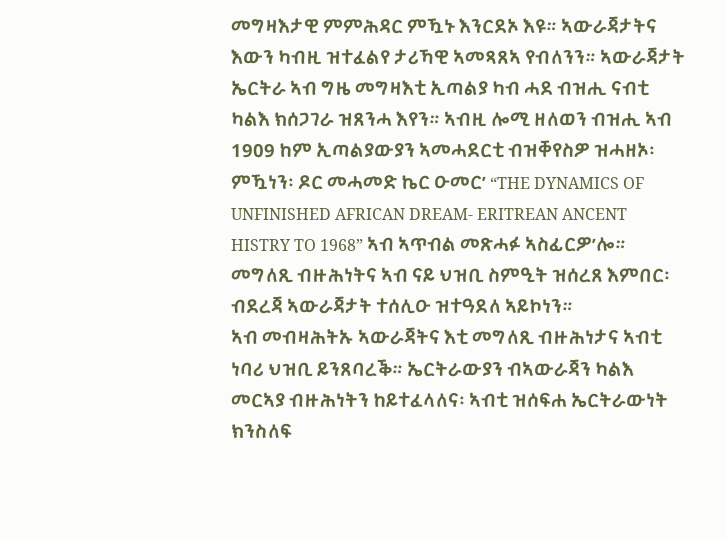መግዛእታዊ ምምሕዳር ምዃኑ እንርደኦ እዩ። ኣውራጃታትና እውን ካብዚ ዝተፈልየ ታሪኻዊ ኣመጻጸኣ የብለንን። ኣውራጃታት ኤርትራ ኣብ ግዜ መግዛእቲ ኢጣልያ ካብ ሓደ ብዝሒ ናብቲ ካልእ ክሰጋገራ ዝጸንሓ እየን። ኣብዚ ሎሚ ዘለወን ብዝሒ ኣብ 1909 ከም ኢጣልያውያን ኣመሓደርቲ ብዝቐየስዎ ዝሓዘኦ፡ ምዃነን፡ ዶር መሓመድ ኬር ዑመር’ “THE DYNAMICS OF UNFINISHED AFRICAN DREAM- ERITREAN ANCENT HISTRY TO 1968” ኣብ ኣጥብል መጽሓፉ ኣስፊርዎ’ሎ። መግለጺ ብዙሕነትና ኣብ ናይ ህዝቢ ስምዒት ዝሰረጸ እምበር፡ ብደረጃ ኣውራጃታት ተሰሊዑ ዝተዓደለ ኣይኮነን።
ኣብ መብዛሕትኡ ኣውራጃትና እቲ መግለጺ ብዙሕነታና ኣብቲ ነባሪ ህዝቢ ይንጸባረቕ። ኤርትራውያን ብኣውራጃን ካልእ መርኣያ ብዙሕነትን ከይተፈላለና፡ ኣብቲ ዝሰፍሐ ኤርትራውነት ክንስለፍ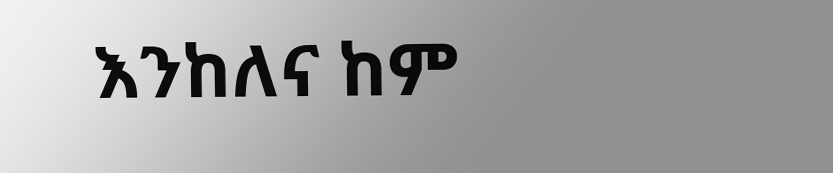እንከለና ከም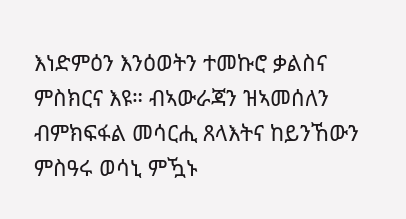እነድምዕን እንዕወትን ተመኩሮ ቃልስና ምስክርና እዩ። ብኣውራጃን ዝኣመሰለን ብምክፍፋል መሳርሒ ጸላእትና ከይንኸውን ምስዓሩ ወሳኒ ምዃኑ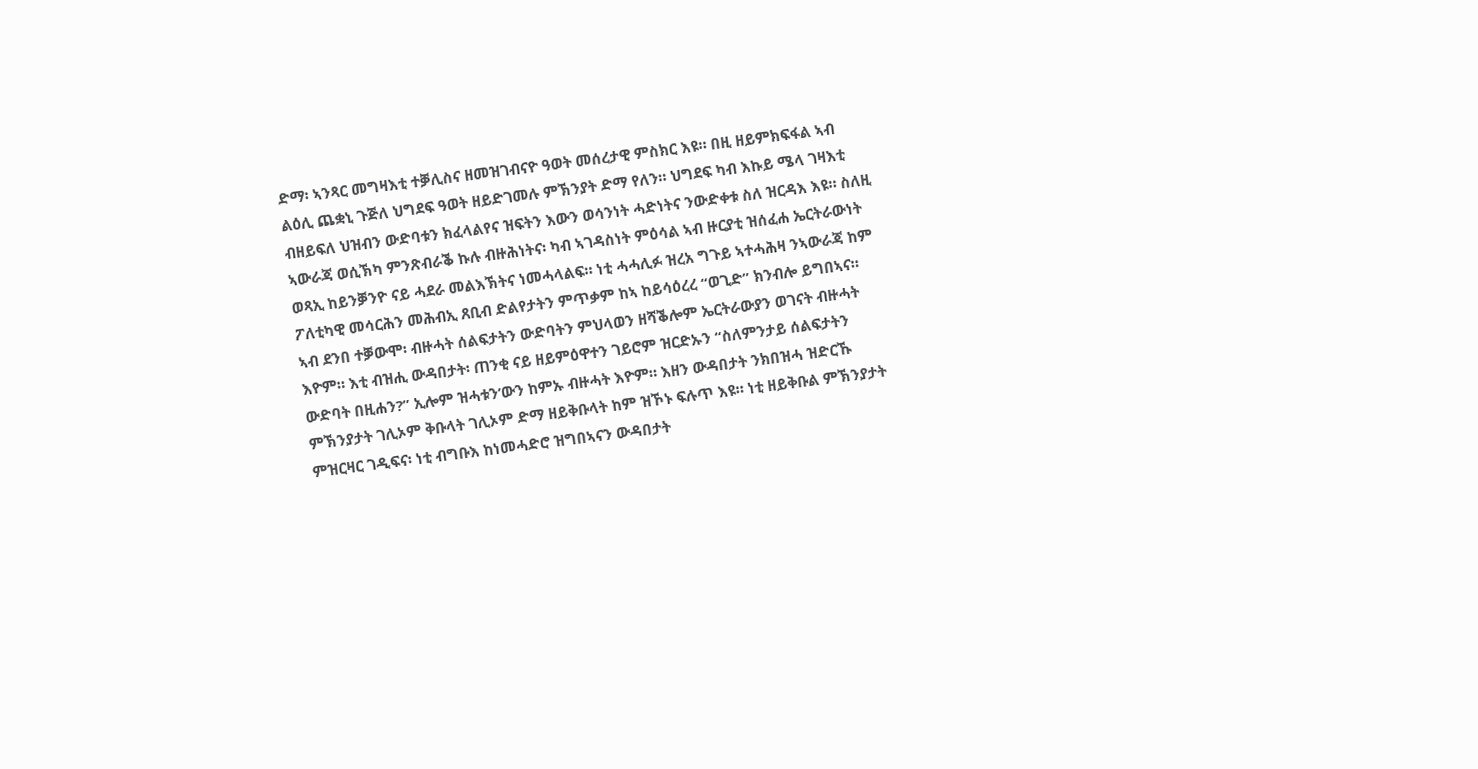ድማ፡ ኣንጻር መግዛእቲ ተቓሊስና ዘመዝገብናዮ ዓወት መሰረታዊ ምስክር እዩ። በዚ ዘይምክፍፋል ኣብ ልዕሊ ጨቋኒ ጉጅለ ህግደፍ ዓወት ዘይድገመሉ ምኽንያት ድማ የለን። ህግደፍ ካብ እኩይ ሜላ ገዛእቲ ብዘይፍለ ህዝብን ውድባቱን ክፈላልየና ዝፍትን እውን ወሳንነት ሓድነትና ንውድቀቱ ስለ ዝርዳእ እዩ። ስለዚ ኣውራጃ ወሲኽካ ምንጽብራቕ ኩሉ ብዙሕነትና፡ ካብ ኣገዳስነት ምዕሳል ኣብ ዙርያቲ ዝሰፈሐ ኤርትራውነት ወጻኢ ከይንቓንዮ ናይ ሓደራ መልእኽትና ነመሓላልፍ። ነቲ ሓሓሊፉ ዝረአ ግጉይ ኣተሓሕዛ ንኣውራጃ ከም ፖለቲካዊ መሳርሕን መሕብኢ ጸቢብ ድልየታትን ምጥቃም ከኣ ከይሳዕረረ “ወጊድ” ክንብሎ ይግበኣና።
ኣብ ደንበ ተቓውሞ፡ ብዙሓት ሰልፍታትን ውድባትን ምህላወን ዘሻቕሎም ኤርትራውያን ወገናት ብዙሓት እዮም። እቲ ብዝሒ ውዳበታት፡ ጠንቂ ናይ ዘይምዕዋተን ገይሮም ዝርድኡን “ስለምንታይ ሰልፍታትን ውድባት በዚሐን?” ኢሎም ዝሓቱን’ውን ከምኡ ብዙሓት እዮም። እዘን ውዳበታት ንክበዝሓ ዝድርኹ ምኽንያታት ገሊኦም ቅቡላት ገሊኦም ድማ ዘይቅቡላት ከም ዝኾኑ ፍሉጥ እዩ። ነቲ ዘይቅቡል ምኽንያታት ምዝርዛር ገዲፍና፡ ነቲ ብግቡእ ከነመሓድሮ ዝግበኣናን ውዳበታት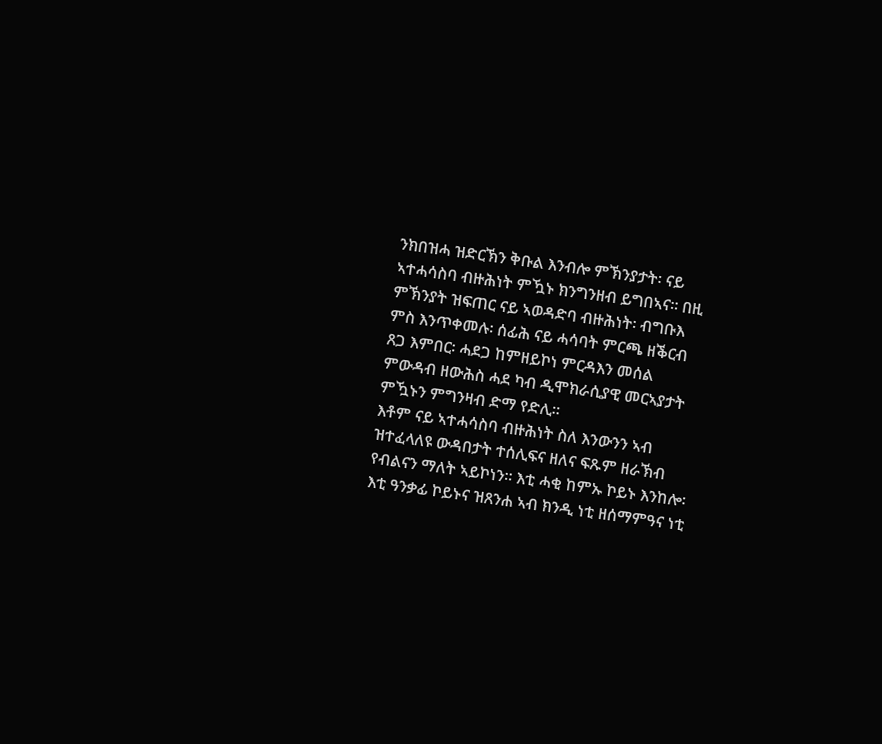ንክበዝሓ ዝድርኽን ቅቡል እንብሎ ምኽንያታት፡ ናይ ኣተሓሳስባ ብዙሕነት ምዃኑ ክንግንዘብ ይግበኣና። በዚ ምኽንያት ዝፍጠር ናይ ኣወዳድባ ብዙሕነት፡ ብግቡእ ምስ እንጥቀመሉ፡ ሰፊሕ ናይ ሓሳባት ምርጫ ዘቕርብ ጸጋ እምበር፡ ሓደጋ ከምዘይኮነ ምርዳእን መሰል ምውዳብ ዘውሕስ ሓደ ካብ ዲሞክራሲያዊ መርኣያታት ምዃኑን ምግንዛብ ድማ የድሊ።
እቶም ናይ ኣተሓሳስባ ብዙሕነት ስለ እንውንን ኣብ ዝተፈላለዩ ውዳበታት ተሰሊፍና ዘለና ፍጹም ዘራኽብ የብልናን ማለት ኣይኮነን። እቲ ሓቂ ከምኡ ኮይኑ እንከሎ፡ እቲ ዓንቃፊ ኮይኑና ዝጸንሐ ኣብ ክንዲ ነቲ ዘሰማምዓና ነቲ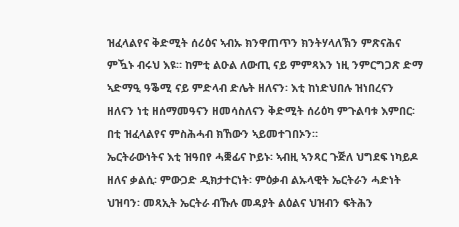ዝፈላልየና ቅድሚት ሰሪዕና ኣብኡ ክንዋጠጥን ክንትሃላለኽን ምጽናሕና ምዃኑ ብሩህ እዩ። ከምቲ ልዑል ለውጢ ናይ ምምጻእን ነዚ ንምርግጋጽ ድማ ኣድማዒ ዓቕሚ ናይ ምድላብ ድሌት ዘለናን፡ እቲ ከነድህበሉ ዝነበረናን ዘለናን ነቲ ዘሰማመዓናን ዘመሳስለናን ቅድሚት ሰሪዕካ ምጉልባቱ እምበር፡ በቲ ዝፈላልየና ምስሕሓብ ክኸውን ኣይመተገበኦን።
ኤርትራውነትና እቲ ዝዓበየ ሓቛፊና ኮይኑ፡ ኣብዚ ኣንጻር ጉጅለ ህግደፍ ነካይዶ ዘለና ቃልሲ፡ ምውጋድ ዲክታተርነት፡ ምዕቃብ ልኡላዊት ኤርትራን ሓድነት ህዝባን፡ መጻኢት ኤርትራ ብኹሉ መዳያት ልዕልና ህዝብን ፍትሕን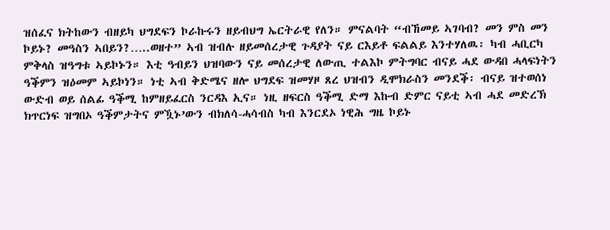ዝሰፈና ክትከውን ብዘይካ ህግደፍን ኮራኩሩን ዘይብህግ ኤርትራዊ የለን። ምናልባት “ብኸመይ ኣገባብ? መን ምስ መን ኮይኑ? መዓስን ኣበይን?…..ወዘተ” ኣብ ዝብሉ ዘይመሰረታዊ ጉዳያት ናይ ርእይቶ ፍልልይ እንተሃለዉ፡ ካብ ሓቢርካ ምቅላስ ዝዓግቱ ኣይኮኑን። እቲ ዓብይን ህዝባውን ናይ መሰረታዊ ለውጢ ተልእኮ ምትግባር ብናይ ሓደ ውዳበ ሓላፍነትን ዓቕምን ዝዕመም ኣይኮነን። ነቲ ኣብ ቅድሜና ዘሎ ህግደፍ ዝመሃዞ ጸረ ህዝብን ዲሞክራስን መንደቕ፡ ብናይ ዝተወሰነ ውድብ ወይ ሰልፊ ዓቕሚ ከምዘይፈርስ ንርዳእ ኢና። ነዚ ዘፍርስ ዓቕሚ ድማ እኩብ ድምር ናይቲ ኣብ ሓደ መድረኽ ክጥርነፍ ዝግበኦ ዓቕምታትና ምዃኑ’ውን ብክለሳ-ሓሳብስ ካብ እንርደኦ ነዊሕ ግዜ ኮይኑ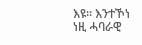እዩ። እንተኾነ ነዚ ሓባራዊ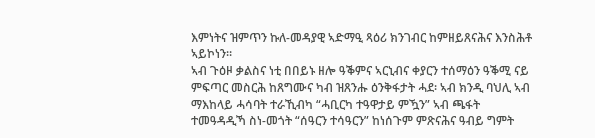እምነትና ዝምጥን ኩለ-መዳያዊ ኣድማዒ ጻዕሪ ክንገብር ከምዘይጸናሕና እንስሕቶ ኣይኮነን።
ኣብ ጉዕዞ ቃልስና ነቲ በበይኑ ዘሎ ዓቕምና ኣርኒብና ቀያርን ተሰማዕን ዓቕሚ ናይ ምፍጣር መስርሕ ከጸግሙና ካብ ዝጸንሑ ዕንቅፋታት ሓደ፡ ኣብ ክንዲ ባህሊ ኣብ ማእከላይ ሓሳባት ተራኺብካ “ሓቢርካ ተዓዋታይ ምዃን” ኣብ ጫፋት ተመዓዳዲኻ ስነ-መጎት “ሰዓርን ተሳዓርን” ከነሰጉም ምጽናሕና ዓብይ ግምት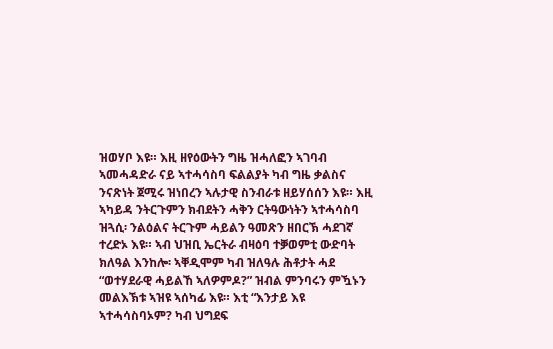ዝወሃቦ እዩ። እዚ ዘየዕውትን ግዜ ዝሓለፎን ኣገባብ ኣመሓዳድራ ናይ ኣተሓሳስባ ፍልልያት ካብ ግዜ ቃልስና ንናጽነት ጀሚሩ ዝነበረን ኣሉታዊ ስንብራቱ ዘይሃሰሰን እዩ። እዚ ኣካይዳ ንትርጉምን ክብደትን ሓቅን ርትዓውነትን ኣተሓሳስባ ዝጓሲ፡ ንልዕልና ትርጉም ሓይልን ዓመጽን ዘበርኽ ሓደገኛ ተረድኦ እዩ። ኣብ ህዝቢ ኤርትራ ብዛዕባ ተቓወምቲ ውድባት ክለዓል እንከሎ፡ ኣቐዲሞም ካብ ዝለዓሉ ሕቶታት ሓደ “ወተሃደራዊ ሓይልኸ ኣለዎምዶ?” ዝብል ምንባሩን ምዃኑን መልእኽቱ ኣዝዩ ኣሰካፊ እዩ። እቲ “እንታይ እዩ ኣተሓሳስባኦም? ካብ ህግደፍ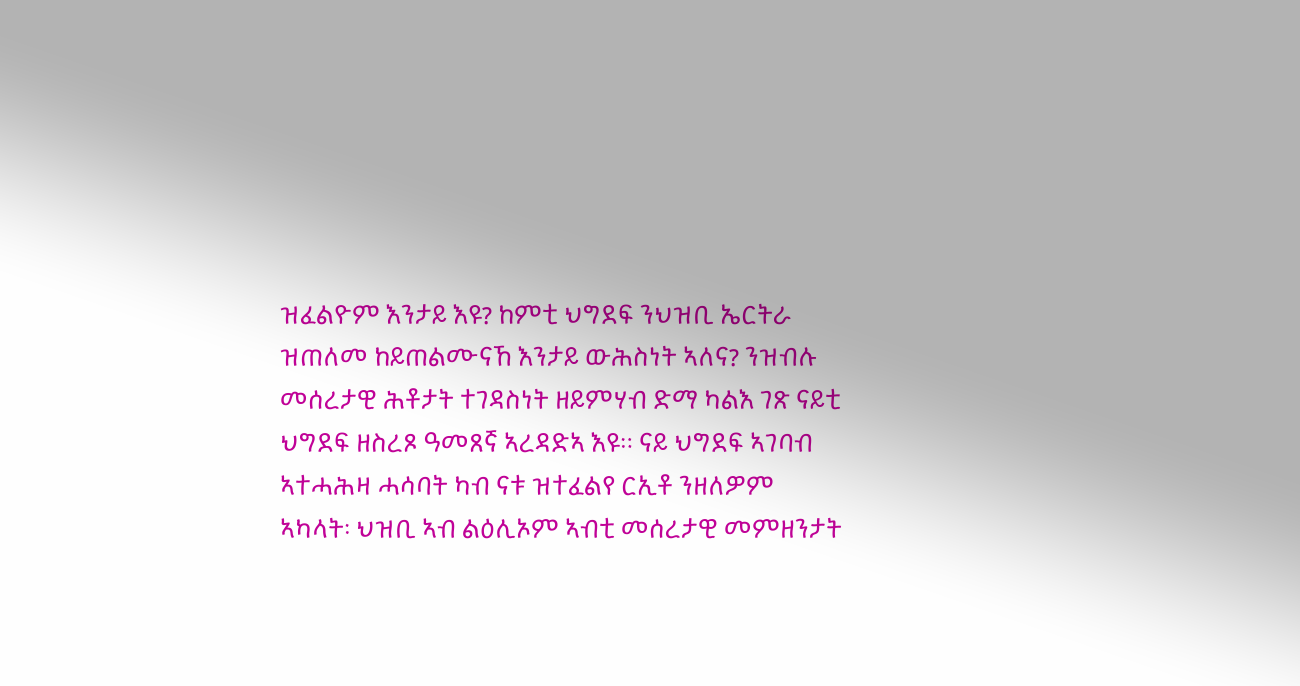ዝፈልዮም እንታይ እዩ? ከምቲ ህግደፍ ንህዝቢ ኤርትራ ዝጠለመ ከይጠልሙናኸ እንታይ ውሕስነት ኣለና? ንዝብሉ መሰረታዊ ሕቶታት ተገዳስነት ዘይምሃብ ድማ ካልእ ገጽ ናይቲ ህግደፍ ዘስረጾ ዓመጸኛ ኣረዳድኣ እዩ። ናይ ህግደፍ ኣገባብ ኣተሓሕዛ ሓሳባት ካብ ናቱ ዝተፈልየ ርኢቶ ንዘለዎም ኣካላት፡ ህዝቢ ኣብ ልዕሊኦም ኣብቲ መሰረታዊ መምዘንታት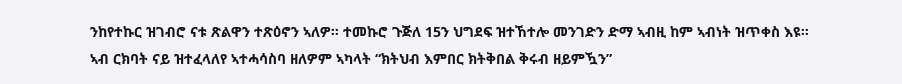ንከየተኩር ዝገብሮ ናቱ ጽልዋን ተጽዕኖን ኣለዎ። ተመኩሮ ጉጅለ 15ን ህግደፍ ዝተኸተሎ መንገድን ድማ ኣብዚ ከም ኣብነት ዝጥቀስ እዩ።
ኣብ ርክባት ናይ ዝተፈላለየ ኣተሓሳስባ ዘለዎም ኣካላት “ክትህብ እምበር ክትቅበል ቅሩብ ዘይምዃን”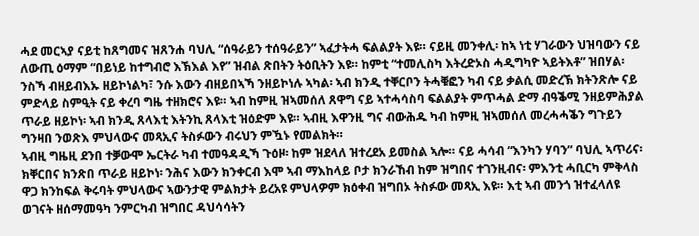ሓደ መርኣያ ናይቲ ከጸግመና ዝጸንሐ ባህሊ “ሰዓራይን ተሰዓራይን” ኣፈታትሓ ፍልልያት እዩ። ናይዚ መንቀሊ፡ ከኣ ነቲ ሃገራውን ህዝባውን ናይ ለውጢ ዕማም “በይነይ ከተግብሮ እኽእል እየ” ዝብል ጽበትን ትዕቢትን እዩ። ከምቲ “ተመሊስካ እትረድኦስ ሓዲግካዮ ኣይትእቶ” ዝበሃል፡ ንስኻ ብዘይብእኡ ዘይኮነልካ፣ ንሱ እውን ብዘይበኣኻ ንዘይኮነሉ ኣካል፡ ኣብ ክንዲ ተቐርቦን ትሓቑፎን ካብ ናይ ቃልሲ መድረኽ ክትንጽሎ ናይ ምድላይ ስምዒት ናይ ቀረባ ግዜ ተዘክሮና እዩ። ኣብ ከምዚ ዝኣመሰለ ጸዋግ ናይ ኣተሓሳስባ ፍልልያት ምጥሓል ድማ ብዓቕሚ ንዘይምሕያል ጥራይ ዘይኮነ፡ ኣብ ክንዲ ጸላእቲ እትንኪ ጸላእቲ ዝዕድም እዩ። ኣብዚ እዋንዚ ግና ብውሕዱ ካብ ከምዚ ዝኣመሰለ መረሓሓቕን ግጉይን ግንዛበ ንወጽእ ምህላውና መጻኢና ትስፉውን ብሩህን ምዃኑ የመልክት።
ኣብዚ ግዜዚ ደንበ ተቓውሞ ኤርትራ ካብ ተመዓዳዲኻ ጉዕዞ፡ ከም ዝደላለ ዝተረደአ ይመስል ኣሎ። ናይ ሓሳብ “እንካን ሃባን” ባህሊ ኣጥሪና፡ ክቐርበና ክንጽበ ጥራይ ዘይኮነ፡ ንሕና እውን ክንቀርብ እሞ ኣብ ማእከላይ ቦታ ክንራኸብ ከም ዝግበና ተገንዚብና፡ ምእንቲ ሓቢርካ ምቅላስ ዋጋ ክንከፍል ቅሩባት ምህላውና ኣውንታዊ ምልክታት ይረአዩ ምህላዎም ክዕቀብ ዝግበኦ ትስፉው መጻኢ እዩ። እቲ ኣብ መንጎ ዝተፈላለዩ ወገናት ዘሰማመዓካ ንምርካብ ዝግበር ዳህሳሳትን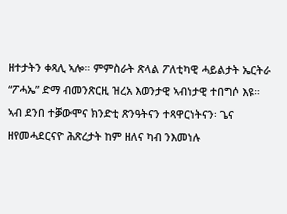ዘተታትን ቀጻሊ ኣሎ። ምምስራት ጽላል ፖለቲካዊ ሓይልታት ኤርትራ “ፖሓኤ” ድማ ብመንጽርዚ ዝረአ እወንታዊ ኣብነታዊ ተበግሶ እዩ።
ኣብ ደንበ ተቓውሞና ክንድቲ ጽንዓትናን ተጻዋርነትናን፡ ጌና ዘየመሓደርናዮ ሕጽረታት ከም ዘለና ካብ ንእመነሉ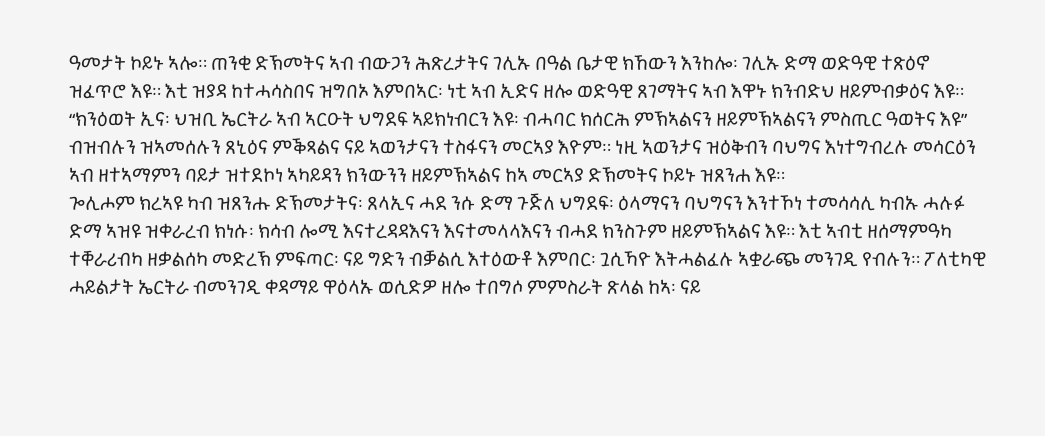ዓመታት ኮይኑ ኣሎ። ጠንቂ ድኽመትና ኣብ ብውጋን ሕጽረታትና ገሊኡ በዓል ቤታዊ ክኸውን እንከሎ፡ ገሊኡ ድማ ወድዓዊ ተጽዕኖ ዝፈጥሮ እዩ። እቲ ዝያዳ ከተሓሳስበና ዝግበኦ እምበኣር፡ ነቲ ኣብ ኢድና ዘሎ ወድዓዊ ጸገማትና ኣብ እዋኑ ክንብድህ ዘይምብቃዕና እዩ። “ክንዕወት ኢና፡ ህዝቢ ኤርትራ ኣብ ኣርዑት ህግደፍ ኣይክነብርን እዩ፡ ብሓባር ክሰርሕ ምኽኣልናን ዘይምኽኣልናን ምስጢር ዓወትና እዩ” ብዝብሉን ዝኣመሰሉን ጸኒዕና ምቕጻልና ናይ ኣወንታናን ተስፋናን መርኣያ እዮም። ነዚ ኣወንታና ዝዕቅብን ባህግና እነተግብረሉ መሳርዕን ኣብ ዘተኣማምን ባይታ ዝተደኮነ ኣካይዳን ክንውንን ዘይምኽኣልና ከኣ መርኣያ ድኽመትና ኮይኑ ዝጸንሐ እዩ።
ጐሊሖም ክረኣዩ ካብ ዝጸንሑ ድኽመታትና፡ ጸላኢና ሓደ ንሱ ድማ ጉጅለ ህግደፍ፡ ዕላማናን ባህግናን እንተኾነ ተመሳሳሊ ካብኡ ሓሉፉ ድማ ኣዝዩ ዝቀራረብ ክነሱ፡ ክሳብ ሎሚ እናተረዳዳእናን እናተመላላእናን ብሓደ ክንስጉም ዘይምኽኣልና እዩ። እቲ ኣብቲ ዘሰማምዓካ ተቐራሪብካ ዘቃልሰካ መድረኽ ምፍጣር፡ ናይ ግድን ብቓልሲ እተዕውቶ እምበር፡ ጓሲኻዮ እትሓልፈሉ ኣቋራጭ መንገዲ የብሉን። ፖለቲካዊ ሓይልታት ኤርትራ ብመንገዲ ቀዳማይ ዋዕላኡ ወሲድዎ ዘሎ ተበግሶ ምምስራት ጽላል ከኣ፡ ናይ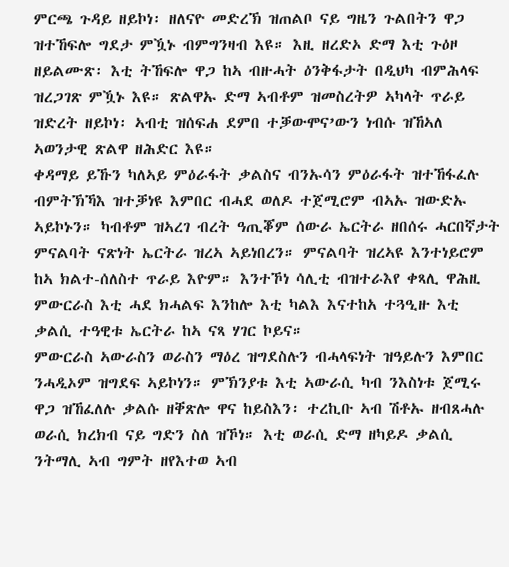ምርጫ ጉዳይ ዘይኮነ፡ ዘለናዮ መድረኽ ዝጠልቦ ናይ ግዜን ጉልበትን ዋጋ ዝተኸፍሎ ግደታ ምዃኑ ብምግንዛብ እዩ። እዚ ዘረድኦ ድማ እቲ ጉዕዞ ዘይልሙጽ፡ እቲ ትኸፍሎ ዋጋ ከኣ ብዙሓት ዕንቅፋታት በዲህካ ብምሕላፍ ዝረጋገጽ ምዃኑ እዩ። ጽልዋኡ ድማ ኣብቶም ዝመስረትዎ ኣካላት ጥራይ ዝድረት ዘይኮነ፡ ኣብቲ ዝሰፍሐ ደምበ ተቓውሞና’ውን ነብሱ ዝኸኣለ ኣወንታዊ ጽልዋ ዘሕድር እዩ።
ቀዳማይ ይኹን ካለኣይ ምዕራፋት ቃልስና ብንኡሳን ምዕራፋት ዝተኸፋፈሉ ብምትኽኻእ ዝተቓነዩ እምበር ብሓደ ወለዶ ተጀሚሮም ብኣኡ ዝውድኡ ኣይኮኑን። ካብቶም ዝኣረገ ብረት ዓጢቖም ሰውራ ኤርትራ ዘበሰሩ ሓርበኛታት ምናልባት ናጽነት ኤርትራ ዝረኣ ኣይነበረን። ምናልባት ዝረኣዩ እንተነይሮም ከኣ ክልተ-ሰለስተ ጥራይ እዮም። እንተኾነ ሳሊቲ ብዝተራእየ ቀጻሊ ዋሕዚ ምውርራስ እቲ ሓደ ክሓልፍ እንከሎ እቲ ካልእ እናተከአ ተጓዒዙ እቲ ቃልሲ ተዓዊቱ ኤርትራ ከኣ ናጻ ሃገር ኮይና።
ምውርራስ ኣውራስን ወራስን ማዕረ ዝግደስሉን ብሓላፍነት ዝዓይሉን እምበር ንሓዲኦም ዝግደፍ ኣይኮነን። ምኽንያቱ እቲ ኣውራሲ ካብ ንእስነቱ ጀሚሩ ዋጋ ዝኸፈለሉ ቃልሱ ዘቐጽሎ ዋና ከይስእን፡ ተረኪቡ ኣብ ሽቶኡ ዘብጸሓሉ ወራሲ ክረክብ ናይ ግድን ስለ ዝኾነ። እቲ ወራሲ ድማ ዘካይዶ ቃልሲ ንትማሊ ኣብ ግምት ዘየእተወ ኣብ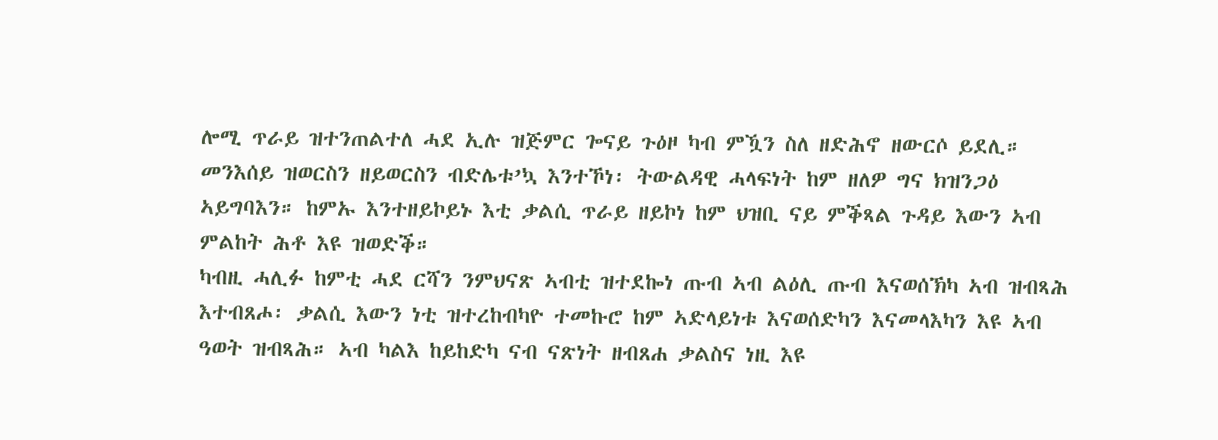ሎሚ ጥራይ ዝተንጠልተለ ሓደ ኢሉ ዝጅምር ጐናይ ጉዕዞ ካብ ምዃን ስለ ዘድሕኖ ዘውርሶ ይደሊ። መንእሰይ ዝወርስን ዘይወርስን ብድሌቱ’ኳ እንተኾነ፡ ትውልዳዊ ሓላፍነት ከም ዘለዎ ግና ክዝንጋዕ ኣይግባእን። ከምኡ እንተዘይኮይኑ እቲ ቃልሲ ጥራይ ዘይኮነ ከም ህዝቢ ናይ ምቕጻል ጉዳይ እውን ኣብ ምልከት ሕቶ እዩ ዝወድቕ።
ካብዚ ሓሊፉ ከምቲ ሓደ ርሻን ንምህናጽ ኣብቲ ዝተደኰነ ጡብ ኣብ ልዕሊ ጡብ እናወሰኽካ ኣብ ዝብጻሕ እተብጸሖ፡ ቃልሲ እውን ነቲ ዝተረከብካዮ ተመኩሮ ከም ኣድላይነቱ እናወሰድካን እናመላእካን እዩ ኣብ ዓወት ዝብጻሕ። ኣብ ካልእ ከይከድካ ናብ ናጽነት ዘብጸሐ ቃልስና ነዚ እዩ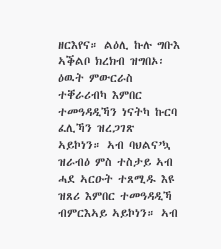ዘርእየና። ልዕሊ ኩሉ ግቡእ ኣቕልቦ ክረክብ ዝግበኦ፡ ዕዉት ምውርራስ ተቐራሪብካ እምበር ተመዓዳዲኻን ነናትካ ኩርባ ፈሊኻን ዝረጋገጽ ኣይኮነን። ኣብ ባህልና’ኳ ዝራብዕ ምስ ተስታይ ኣብ ሓደ ኣርዑት ተጸሚዱ እዩ ዝጸሪ እምበር ተመዓዳዲኻ ብምርእኣይ ኣይኮነን። ኣብ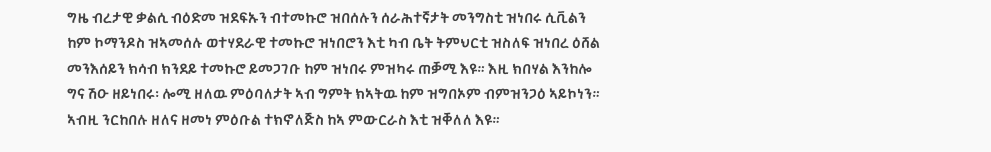ግዜ ብረታዊ ቃልሲ ብዕድመ ዝደፍኡን ብተመኩሮ ዝበሰሉን ሰራሕተኛታት መንግስቲ ዝነበሩ ሲቪልን ከም ኮማንዶስ ዝኣመሰሉ ወተሃደራዊ ተመኩሮ ዝነበሮን እቲ ካብ ቤት ትምህርቲ ዝስለፍ ዝነበረ ዕሸል መንእሰይን ክሳብ ክንደይ ተመኩሮ ይመጋገቡ ከም ዝነበሩ ምዝካሩ ጠቓሚ እዩ። እዚ ክበሃል እንከሎ ግና ሽዑ ዘይነበሩ፡ ሎሚ ዘለዉ ምዕባለታት ኣብ ግምት ክኣትዉ ከም ዝግበኦም ብምዝንጋዕ ኣይኮነን። ኣብዚ ንርከበሉ ዘለና ዘመነ ምዕቡል ተክኖለጅስ ከኣ ምውርራስ እቲ ዝቐለለ እዩ።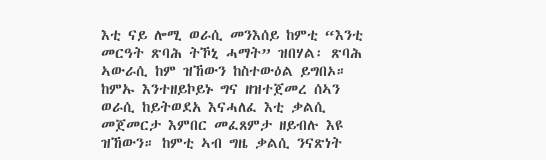እቲ ናይ ሎሚ ወራሲ መንእሰይ ከምቲ “እንቲ መርዓት ጽባሕ ትኾኒ ሓማት” ዝበሃል፡ ጽባሕ ኣውራሲ ከም ዝኸውን ከስተውዕል ይግበኦ። ከምኡ እንተዘይኮይኑ ግና ዘዝተጀመረ ሰኣን ወራሲ ከይትወደአ እናሓለፈ እቲ ቃልሲ መጀመርታ እምበር መፈጸምታ ዘይብሉ እዩ ዝኸውን። ከምቲ ኣብ ግዜ ቃልሲ ንናጽነት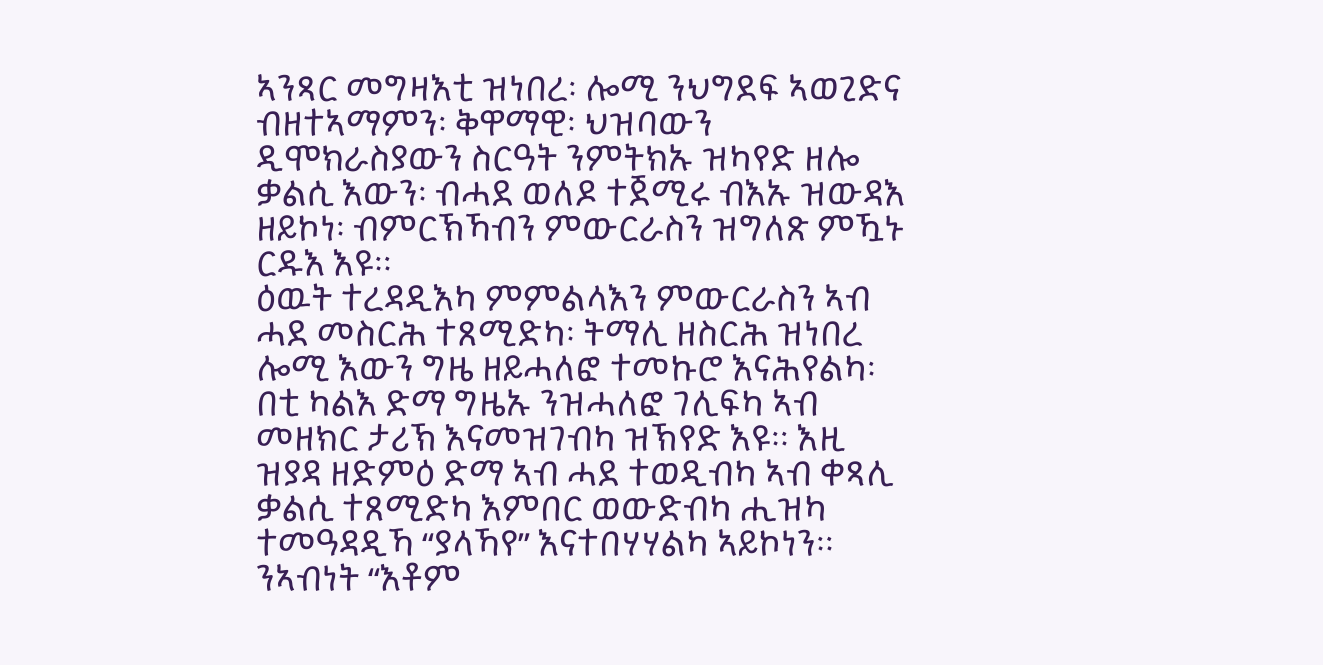ኣንጻር መግዛእቲ ዝነበረ፡ ሎሚ ንህግደፍ ኣወጊድና ብዘተኣማምን፡ ቅዋማዊ፡ ህዝባውን ዲሞክራስያውን ስርዓት ንምትክኡ ዝካየድ ዘሎ ቃልሲ እውን፡ ብሓደ ወለዶ ተጀሚሩ ብእኡ ዝውዳእ ዘይኮነ፡ ብምርኽኻብን ምውርራስን ዝግለጽ ምዃኑ ርዱእ እዩ።
ዕዉት ተረዳዲእካ ምምልላእን ምውርራስን ኣብ ሓደ መስርሕ ተጸሚድካ፡ ትማሊ ዘስርሕ ዝነበረ ሎሚ እውን ግዜ ዘይሓለፎ ተመኩሮ እናሕየልካ፡ በቲ ካልእ ድማ ግዜኡ ንዝሓለፎ ገሊፍካ ኣብ መዘክር ታሪኽ እናመዝገብካ ዝኽየድ እዩ። እዚ ዝያዳ ዘድምዕ ድማ ኣብ ሓደ ተወዲብካ ኣብ ቀጻሊ ቃልሲ ተጸሚድካ እምበር ወውድብካ ሒዝካ ተመዓዳዲኻ “ያላኻየ” እናተበሃሃልካ ኣይኮነን። ንኣብነት “እቶም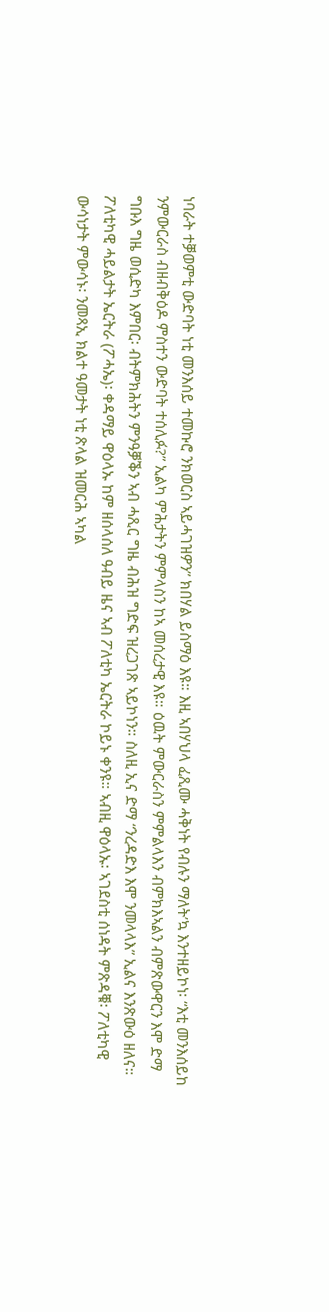ነባራት ተቓወምቲ ውድባት ነቲ መንእሰይ ተመኩሮ ንክወርስ ኣይሓገዝዎን” ክበሃል ይስማዕ እዩ። እዚ ኣበሃህላ ፈጺሙ ሓቅነት የብሉን ማለት’ኳ እንተዘይኮነ፡ “እቲ መንእሰይከ ንምውርራስ ብዘብቅዕዶ ምስተን ውድባት ተሰሊፉ?” ኢልካ ምሕታትን ምምላስን ከኣ መሰረታዊ እዩ። ዕዉት ምውርራስን ምምልላእን ብምክእኣልን ብምጽውዋርን እሞ ድማ ግቡእ ግዜ ወሲድካ እምበር፡ ብትምክሕትን ምንዓቓቕን ኣብ ሓጺር ግዜ ብሕዝ ግድፍ ዝረጋገጽ ኣይኮነን። ስለዚ ኢና ድማ “ንረዳድእ እሞ ንመላላእ” ኢልና እንጽውዕ ዘለና።
ፖለቲካዊ ሓይልታት ኤርትራ (ፖሓኤ)፡ ቀዳማይ ዋዕላኡ ከም ዘሰላሰለ ዓብይ ዜና ኣብ ፖለቲካ ኤርትራ ኮይኑ ቀንዩ። ኣብዚ ዋዕላኡ፡ ኣገደስቲ ሰነዳት ምጽዳቑ፡ ፖለቲካዊ ውሳነታት ምውሳኑ፡ ንመጻኢ ክልተ ዓመታት ነቲ ጽላል ዝመርሕ ኣካል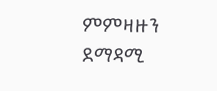ምምዛዙን ደማዳሚ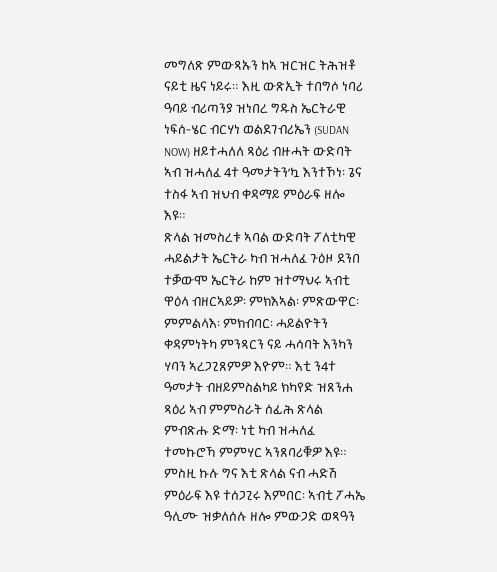መግለጽ ምውጻኡን ከኣ ዝርዝር ትሕዝቶ ናይቲ ዜና ነይሩ። እዚ ውጽኢት ተበግሶ ነባሪ ዓባይ ብሪጣንያ ዝነበረ ግዱስ ኤርትራዊ ነፍሰ-ሄር ብርሃነ ወልደገብሪኤን (SUDAN NOW) ዘይተሓለለ ጻዕሪ ብዙሓት ውድባት ኣብ ዝሓለፈ 4ተ ዓመታትን’ኳ እንተኾነ፡ ጌና ተስፋ ኣብ ዝህብ ቀዳማይ ምዕራፍ ዘሎ እዩ።
ጽላል ዝመስረቱ ኣባል ውድባት ፖለቲካዊ ሓይልታት ኤርትራ ካብ ዝሓለፈ ጉዕዞ ደንበ ተቓውሞ ኤርትራ ከም ዝተማህሩ ኣብቲ ዋዕላ ብዘርኣይዎ፡ ምክእኣል፡ ምጽውዋር፡ ምምልላእ፡ ምክብባር፡ ሓይልዮትን ቀዳምነትካ ምንጻርን ናይ ሓሳባት እንካን ሃባን ኣረጋጊጸምዎ እዮም። እቲ ን4ተ ዓመታት ብዘይምስልካይ ክካየድ ዝጸንሐ ጻዕሪ ኣብ ምምስራት ሰፊሕ ጽላል ምብጽሑ ድማ፡ ነቲ ካብ ዝሓለፈ ተመኩሮኻ ምምሃር ኣንጸባሪቑዎ እዩ። ምስዚ ኩሉ ግና እቲ ጽላል ናብ ሓድሽ ምዕራፍ እዩ ተሰጋጊሩ እምበር፡ ኣብቲ ፖሓኤ ዓሊሙ ዝቃለሰሉ ዘሎ ምውጋድ ወጻዓን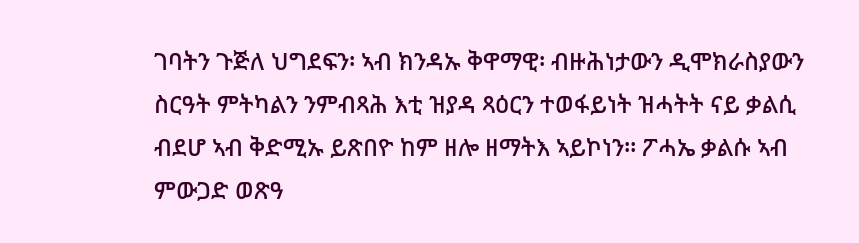ገባትን ጉጅለ ህግደፍን፡ ኣብ ክንዳኡ ቅዋማዊ፡ ብዙሕነታውን ዲሞክራስያውን ስርዓት ምትካልን ንምብጻሕ እቲ ዝያዳ ጻዕርን ተወፋይነት ዝሓትት ናይ ቃልሲ ብደሆ ኣብ ቅድሚኡ ይጽበዮ ከም ዘሎ ዘማትእ ኣይኮነን። ፖሓኤ ቃልሱ ኣብ ምውጋድ ወጽዓ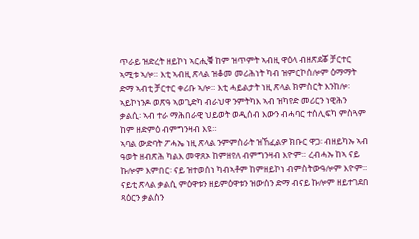ጥራይ ዝድረት ዘይኮነ ኣርሒቑ ከም ዝጥምት ኣብዚ ዋዕላ ብዘጽደቖ ቻርተር ኣሚቱ ኣሎ። እቲ ኣብዚ ጽላል ዝቆመ መሪሕነት ካብ ዝምርኮሰሎም ዕማማት ድማ ኣብቲ ቻርተር ቀሪቡ ኣሎ። እቲ ሓይልታት ነዚ ጽላል ክምስርት እንከሎ፡ ኣይኮነንዶ ወጽዓ ኣወጊድካ ብራህዋ ንምትካእ ኣብ ዝካየድ መሪርን ነዊሕን ቃልሲ፡ ኣብ ተራ ማሕበራዊ ህይወት ወዲሰብ እውን ብሓባር ተሰሊፍካ ምስጓም ከም ዘድምዕ ብምግንዛብ እዩ።
ኣባል ውድባት ፖሓኤ ነዚ ጽላል ንምምስራት ዝኸፈልዎ ክቡር ዋጋ፡ ብዘይካኡ ኣብ ዓወት ዘብጽሕ ካልእ መዋጸኦ ከምዘየለ ብምግንዛብ እዮም። ረብሓኡ ከኣ ናይ ኩሎም እምበር፡ ናይ ዝተወሰነ ካብኣቶም ከምዘይኮነ ብምስትውዓሎም እዮም። ናይቲ ጽላል ቃልሲ ምዕዋቱን ዘይምዕዋቱን ዝውሰን ድማ ብናይ ኩሎም ዘይተገደበ ጻዕርን ቃልስን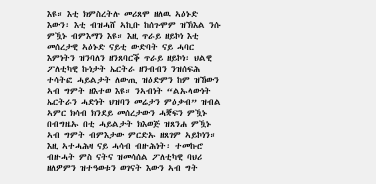እዩ። እቲ ክምስረትሉ መሪጸሞ ዘለዉ ኣዕኑድ እውን፡ እቲ ብዝሓሸ ኣኪቡ ከሰጉሞም ዝኽእል ንሱ ምዃኑ ብምእማን እዩ። እዚ ጥራይ ዘይኮነ እቲ መሰረታዊ ኣዕኑድ ናይቲ ውድባት ናይ ሓባር እምነትን ዝንባለን ዘንጸባርቕ ጥራይ ዘይኮነ፡ ህልዊ ፖለቲካዊ ኩነታት ኤርትራ ዘንብብን ንዝሰፍሕ ተሳትፎ ሓይልታት ለውጢ ዝዕድምን ከም ዝኸውን ኣብ ግምት ዘእተወ እዩ። ንኣብነት “ልኡላውነት ኤርትራን ሓድነት ህዝባን መሬታን ምዕቃብ” ዝብል ኣምር ክሳብ ክንደይ መሰረታውን ሓቛፍን ምዃኑ በብግዜኡ በቲ ሓይልታት ክእወጅ ዝጸንሐ ምዃኑ ኣብ ግምት ብምእታው ምርድኡ ዘጸገም ኣይኮነን። እዚ ኣተሓሕዛ ናይ ሓሳብ ብዙሕነት፡ ተመኩሮ ብዙሓት ምስ ናትና ዝመሳሰል ፖለቲካዊ ባህሪ ዘለዎምን ዝተዓወቱን ወገናት እውን ኣብ ግት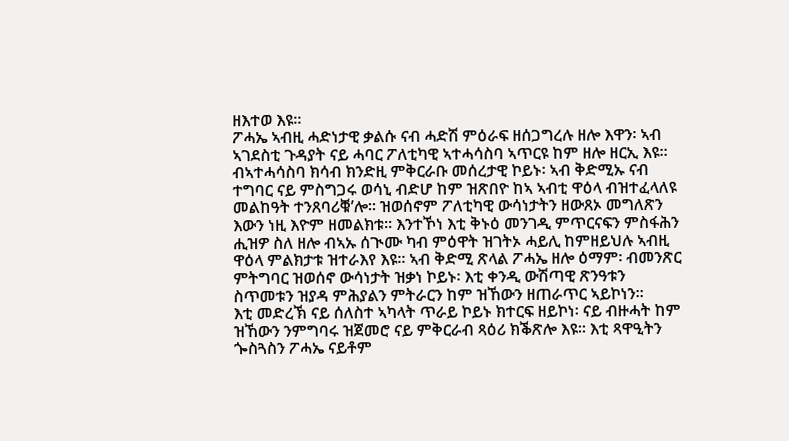ዘእተወ እዩ።
ፖሓኤ ኣብዚ ሓድነታዊ ቃልሱ ናብ ሓድሽ ምዕራፍ ዘሰጋግረሉ ዘሎ እዋን፡ ኣብ ኣገደስቲ ጉዳያት ናይ ሓባር ፖለቲካዊ ኣተሓሳስባ ኣጥርዩ ከም ዘሎ ዘርኢ እዩ። ብኣተሓሳስባ ክሳብ ክንድዚ ምቅርራቡ መሰረታዊ ኮይኑ፡ ኣብ ቅድሚኡ ናብ ተግባር ናይ ምስግጋሩ ወሳኒ ብድሆ ከም ዝጽበዮ ከኣ ኣብቲ ዋዕላ ብዝተፈላለዩ መልከዓት ተንጸባሪቑ’ሎ። ዝወሰኖም ፖለቲካዊ ውሳነታትን ዘውጸኦ መግለጽን እውን ነዚ እዮም ዘመልክቱ። እንተኾነ እቲ ቅኑዕ መንገዲ ምጥርናፍን ምስፋሕን ሒዝዎ ስለ ዘሎ ብኣኡ ሰጒሙ ካብ ምዕዋት ዝገትኦ ሓይሊ ከምዘይህሉ ኣብዚ ዋዕላ ምልክታቱ ዝተራእየ እዩ። ኣብ ቅድሚ ጽላል ፖሓኤ ዘሎ ዕማም፡ ብመንጽር ምትግባር ዝወሰኖ ውሳነታት ዝቃነ ኮይኑ፡ እቲ ቀንዲ ውሽጣዊ ጽንዓቱን ስጥመቱን ዝያዳ ምሕያልን ምትራርን ከም ዝኸውን ዘጠራጥር ኣይኮነን።
እቲ መድረኽ ናይ ሰለስተ ኣካላት ጥራይ ኮይኑ ክተርፍ ዘይኮነ፡ ናይ ብዙሓት ከም ዝኸውን ንምግባሩ ዝጀመሮ ናይ ምቅርራብ ጻዕሪ ክቕጽሎ እዩ። እቲ ጻዋዒትን ጐስጓስን ፖሓኤ ናይቶም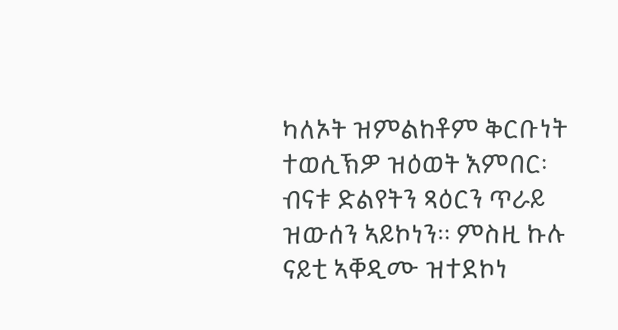ካለኦት ዝምልከቶም ቅርቡነት ተወሲኽዎ ዝዕወት እምበር፡ ብናቱ ድልየትን ጻዕርን ጥራይ ዝውሰን ኣይኮነን። ምስዚ ኩሉ ናይቲ ኣቐዲሙ ዝተደኮነ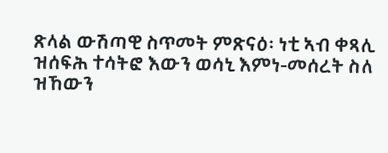ጽላል ውሽጣዊ ስጥመት ምጽናዕ፡ ነቲ ኣብ ቀጻሊ ዝሰፍሕ ተሳትፎ እውን ወሳኒ እምነ-መሰረት ስለ ዝኸውን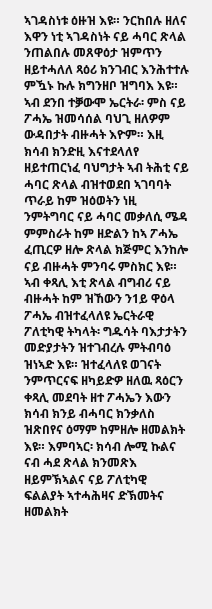ኣገዳስነቱ ዕዙዝ እዩ። ንርከበሉ ዘለና እዋን ነቲ ኣገዳስነት ናይ ሓባር ጽላል ንጠልበሉ መጸዋዕታ ዝምጥን ዘይተሓለለ ጻዕሪ ክንገብር እንሕተተሉ ምዃኑ ኩሉ ክግንዘቦ ዝግባእ እዩ።
ኣብ ደንበ ተቓውሞ ኤርትራ፡ ምስ ናይ ፖሓኤ ዝመሳሰል ባህጊ ዘለዎም ውዳበታት ብዙሓት እዮም። እዚ ክሳብ ክንድዚ እናተደላለየ ዘይተጠርነፈ ባህግታት ኣብ ትሕቲ ናይ ሓባር ጽላል ብዝተወደበ ኣገባባት ጥራይ ከም ዝዕወትን ነዚ ንምትግባር ናይ ሓባር መቃለሲ ሜዳ ምምስራት ከም ዘድልን ከኣ ፖሓኤ ፈጢርዎ ዘሎ ጽላል ክጅምር እንከሎ ናይ ብዙሓት ምንባሩ ምስክር እዩ።
ኣብ ቀጻሊ እቲ ጽላል ብግብሪ ናይ ብዙሓት ከም ዝኸውን ን1ይ ዋዕላ ፖሓኤ ብዝተፈላለዩ ኤርትራዊ ፖለቲካዊ ትካላት፡ ግዱሳት ባእታታትን መድያታትን ዝተገብረሉ ምትብባዕ ዝነኣድ እዩ። ዝተፈላለዩ ወገናት ንምጥርናፍ ዘካይድዎ ዘለዉ ጻዕርን ቀጻሊ መደባት ዘተ ፖሓኤን እውን ክሳብ ክንይ ብሓባር ክንቃለስ ዝጽበየና ዕማም ከምዘሎ ዘመልክት እዩ። እምባኣር፡ ክሳብ ሎሚ ኩልና ናብ ሓደ ጽላል ክንመጽእ ዘይምኽኣልና ናይ ፖለቲካዊ ፍልልያት ኣተሓሕዛና ድኽመትና ዘመልክት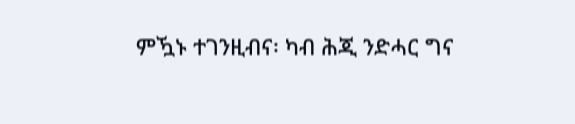ምዃኑ ተገንዚብና፡ ካብ ሕጂ ንድሓር ግና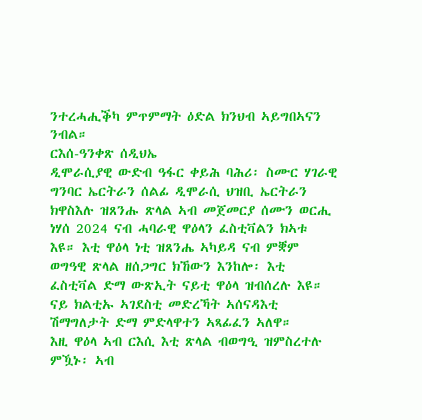ንተረሓሒቕካ ምጥምማት ዕድል ክንህብ ኣይግበኣናን ንብል።
ርእሰ-ዓንቀጽ ሰዲህኤ
ዲሞራሲያዊ ውድብ ዓፋር ቀይሕ ባሕሪ፡ ስሙር ሃገራዊ ግንባር ኤርትራን ሰልፊ ዲሞራሲ ህዝቢ ኤርትራን ክዋስእሉ ዝጸንሑ ጽላል ኣብ መጀመርያ ሰሙን ወርሒ ነሃሰ 2024 ናብ ሓባራዊ ዋዕላን ፈስቲቫልን ክኣቱ እዩ። እቲ ዋዕላ ነቲ ዝጸንሔ ኣካይዳ ናብ ምቛም ወግዓዊ ጽላል ዘሰጋግር ክኸውን እንከሎ፡ እቲ ፈስቲቫል ድማ ውጽኢት ናይቲ ዋዕላ ዝብሰረሉ እዩ። ናይ ክልቲኡ ኣገደስቲ መድረኻት ኣሰናዳእቲ ሽማግለታት ድማ ምድላዋተን ኣጻፊፈን ኣለዋ።
እዚ ዋዕላ ኣብ ርእሲ እቲ ጽላል ብወግዒ ዝምስረተሉ ምዃኑ፡ ኣብ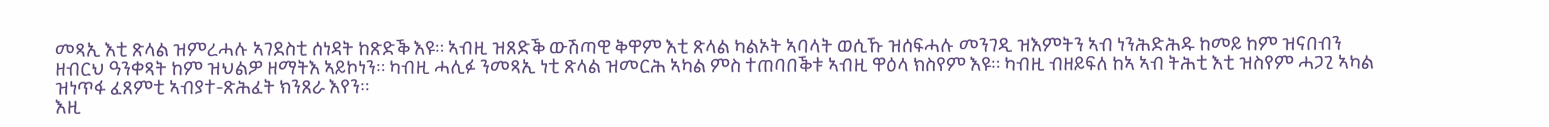መጻኢ እቲ ጽላል ዝምረሓሉ ኣገደስቲ ሰነዳት ከጽድቕ እዩ። ኣብዚ ዝጸድቕ ውሽጣዊ ቅዋም እቲ ጽላል ካልኦት ኣባላት ወሲኹ ዝሰፍሓሉ መንገዲ ዝእምትን ኣብ ነንሕድሕዱ ከመይ ከም ዝናበብን ዘብርህ ዓንቀጻት ከም ዝህልዎ ዘማትእ ኣይኮነን። ካብዚ ሓሊፉ ንመጻኢ ነቲ ጽላል ዝመርሕ ኣካል ምስ ተጠባበቕቱ ኣብዚ ዋዕላ ክስየም እዩ። ካብዚ ብዘይፍለ ከኣ ኣብ ትሕቲ እቲ ዝስየም ሓጋጊ ኣካል ዝነጥፋ ፈጸምቲ ኣብያተ-ጽሕፈት ክንጸራ እየን።
እዚ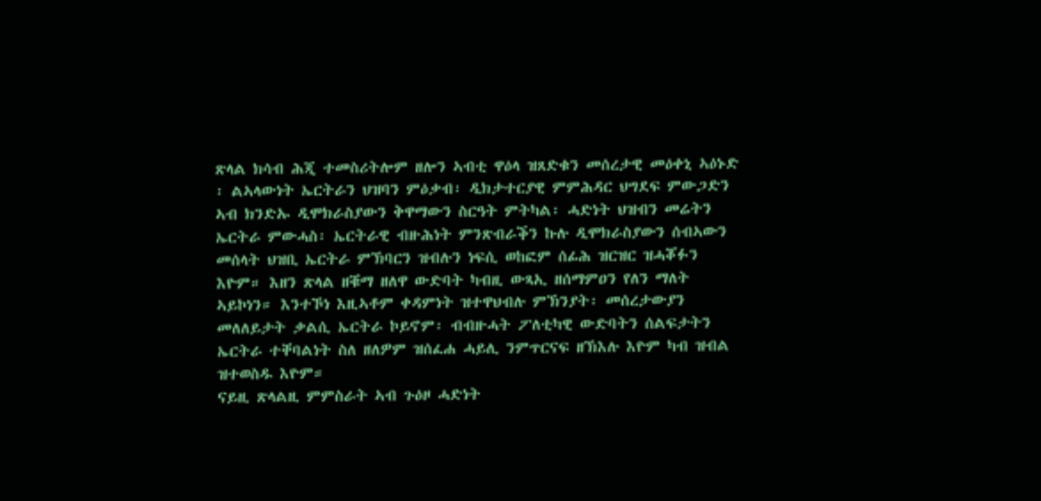ጽላል ክሳብ ሕጂ ተመስሪትሎም ዘሎን ኣብቲ ዋዕላ ዝጸድቁን መሰረታዊ መዕቀኒ ኣዕኑድ ፡ ልኣላውነት ኤርትራን ህዝባን ምዕቃብ፡ ዲክታተርያዊ ምምሕዳር ህግደፍ ምውጋድን ኣብ ክንድኡ ዲሞክራስያውን ቅዋማውን ስርዓት ምትካል፡ ሓድነት ህዝብን መሬትን ኤርትራ ምውሓስ፡ ኤርትራዊ ብዙሕነት ምንጽብራቕን ኩሉ ዲሞክራስያውን ሰብኣውን መሰላት ህዝቢ ኤርትራ ምኽባርን ዝብሉን ነፍሲ ወከፎም ሰፊሕ ዝርዝር ዝሓቖፉን እዮም። እዘን ጽላል ዘቑማ ዘለዋ ውድባት ካብዚ ውጻኢ ዘሰማምዐን የለን ማለት ኣይኮነን። እንተኾነ እዚኣቶም ቀዳምነት ዝተዋህብሉ ምኽንያት፡ መሰረታውያን መለለይታት ቃልሲ ኤርትራ ኮይኖም፡ ብብዙሓት ፖለቲካዊ ውድባትን ሰልፍታትን ኤርትራ ተቐባልነት ስለ ዘለዎም ዝሰፈሐ ሓይሊ ንምጥርናፍ ዘኽእሉ እዮም ካብ ዝብል ዝተወስዱ እዮም።
ናይዚ ጽላልዚ ምምስራት ኣብ ጉዕዞ ሓድነት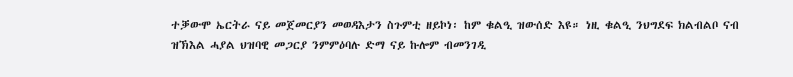ተቓውሞ ኤርትራ ናይ መጀመርያን መወዳእታን ስጉምቲ ዘይኮነ፡ ከም ቁልዒ ዝውሰድ እዩ። ነዚ ቁልዒ ንህግደፍ ክልብልቦ ናብ ዝኽእል ሓያል ህዝባዊ መጋርያ ንምምዕባሉ ድማ ናይ ኩሎም ብመንገዲ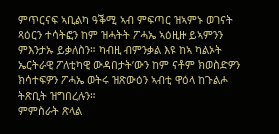ምጥርናፍ ኣቢልካ ዓቕሚ ኣብ ምፍጣር ዝኣምኑ ወገናት ጻዕርን ተሳትፎን ከም ዝሓትት ፖሓኤ ኣዕዚዙ ይኣምንን ምእንታኡ ይቃለስን። ካብዚ ብምንቃል እዩ ከኣ ካልኦት ኤርትራዊ ፖለቲካዊ ውዳበታት’ውን ከም ናቶም ክወስድዎን ክሳተፍዎን ፖሓኤ ወትሩ ዝጽውዕን ኣብቲ ዋዕላ ከጉልሖ ትጽቢት ዝግበረሉን።
ምምስራት ጽላል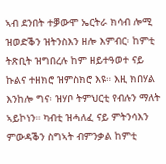ኣብ ደንበት ተቓውሞ ኤርትራ ክሳብ ሎሚ ዝወድቕን ዝትንስእን ዘሎ እምብር፡ ከምቲ ትጽቢት ዝግበረሉ ከም ዘይተዓወተ ናይ ኩልና ተዘክሮ ዝምስክሮ እዩ። እዚ ክበሃል እንከሎ ግና፡ ዝሃቦ ትምህርቲ የብሉን ማለት ኣይኮነን። ካብቲ ዝሓለፈ ናይ ምትንሳእን ምውዳቕን ስግኣት ብምንቃል ከምቲ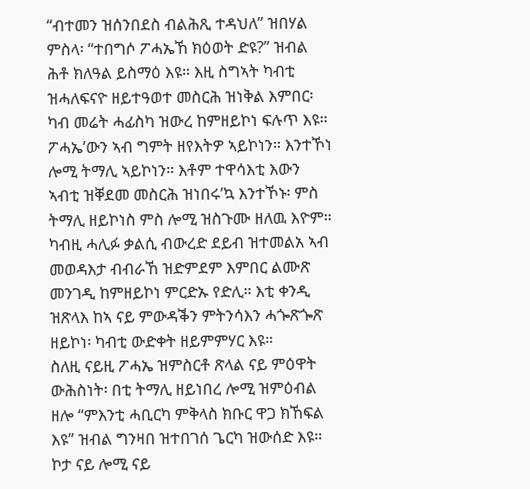“ብተመን ዝሰንበደስ ብልሕጺ ተዳህለ” ዝበሃል ምስላ፡ “ተበግሶ ፖሓኤኸ ክዕወት ድዩ?” ዝብል ሕቶ ክለዓል ይስማዕ እዩ። እዚ ስግኣት ካብቲ ዝሓለፍናዮ ዘይተዓወተ መስርሕ ዝነቅል እምበር፡ ካብ መሬት ሓፊስካ ዝውረ ከምዘይኮነ ፍሉጥ እዩ። ፖሓኤ’ውን ኣብ ግምት ዘየእትዎ ኣይኮነን። እንተኾነ ሎሚ ትማሊ ኣይኮነን። እቶም ተዋሳእቲ እውን ኣብቲ ዝቐደመ መስርሕ ዝነበሩ’ኳ እንተኾኑ፡ ምስ ትማሊ ዘይኮነስ ምስ ሎሚ ዝስጉሙ ዘለዉ እዮም። ካብዚ ሓሊፉ ቃልሲ ብውረድ ደይብ ዝተመልአ ኣብ መወዳእታ ብብራኸ ዝድምደም እምበር ልሙጽ መንገዲ ከምዘይኮነ ምርድኡ የድሊ። እቲ ቀንዲ ዝጽላእ ከኣ ናይ ምውዳቕን ምትንሳእን ሓጐጽጐጽ ዘይኮነ፡ ካብቲ ውድቀት ዘይምምሃር እዩ።
ስለዚ ናይዚ ፖሓኤ ዝምስርቶ ጽላል ናይ ምዕዋት ውሕስነት፡ በቲ ትማሊ ዘይነበረ ሎሚ ዝምዕብል ዘሎ “ምእንቲ ሓቢርካ ምቅላስ ክቡር ዋጋ ክኸፍል እዩ” ዝብል ግንዛበ ዝተበገሰ ጌርካ ዝውሰድ እዩ። ኮታ ናይ ሎሚ ናይ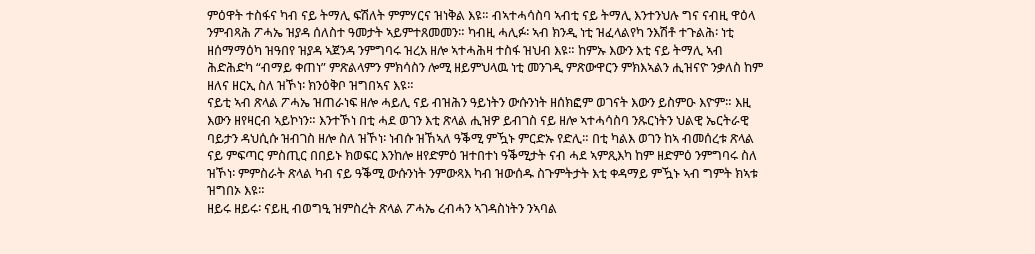ምዕዋት ተስፋና ካብ ናይ ትማሊ ፍሽለት ምምሃርና ዝነቅል እዩ። ብኣተሓሳስባ ኣብቲ ናይ ትማሊ እንተንህሉ ግና ናብዚ ዋዕላ ንምብጻሕ ፖሓኤ ዝያዳ ሰለስተ ዓመታት ኣይምተጸመመን። ካብዚ ሓሊፉ፡ ኣብ ክንዲ ነቲ ዝፈላልየካ ንእሽቶ ተጉልሕ፡ ነቲ ዘሰማማዕካ ዝዓበየ ዝያዳ ኣጀንዳ ንምግባሩ ዝረአ ዘሎ ኣተሓሕዛ ተስፋ ዝህብ እዩ። ከምኡ እውን እቲ ናይ ትማሊ ኣብ ሕድሕድካ “ብማይ ቀጠነ” ምጽልላምን ምክሳስን ሎሚ ዘይምህላዉ ነቲ መንገዲ ምጽውዋርን ምክእኣልን ሒዝናዮ ንቃለስ ከም ዘለና ዘርኢ ስለ ዝኾነ፡ ክንዕቅቦ ዝግበኣና እዩ።
ናይቲ ኣብ ጽላል ፖሓኤ ዝጠራነፍ ዘሎ ሓይሊ ናይ ብዝሕን ዓይነትን ውሱንነት ዘሰክፎም ወገናት እውን ይስምዑ እዮም። እዚ እውን ዘየዛርብ ኣይኮነን። እንተኾነ በቲ ሓደ ወገን እቲ ጽላል ሒዝዎ ይብገስ ናይ ዘሎ ኣተሓሳስባ ንጹርነትን ህልዊ ኤርትራዊ ባይታን ዳህሲሱ ዝብገስ ዘሎ ስለ ዝኾነ፡ ነብሱ ዝኸኣለ ዓቕሚ ምዃኑ ምርድኡ የድሊ። በቲ ካልእ ወገን ከኣ ብመሰረቱ ጽላል ናይ ምፍጣር ምስጢር በበይኑ ክወፍር እንከሎ ዘየድምዕ ዝተበተነ ዓቕሚታት ናብ ሓደ ኣምጺእካ ከም ዘድምዕ ንምግባሩ ስለ ዝኾነ፡ ምምስራት ጽላል ካብ ናይ ዓቕሚ ውሱንነት ንምውጻእ ካብ ዝውሰዱ ስጉምትታት እቲ ቀዳማይ ምዃኑ ኣብ ግምት ክኣቱ ዝግበኦ እዩ።
ዘይሩ ዘይሩ፡ ናይዚ ብወግዒ ዝምስረት ጽላል ፖሓኤ ረብሓን ኣገዳስነትን ንኣባል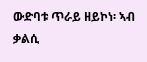ውድባቱ ጥራይ ዘይኮነ፡ ኣብ ቃልሲ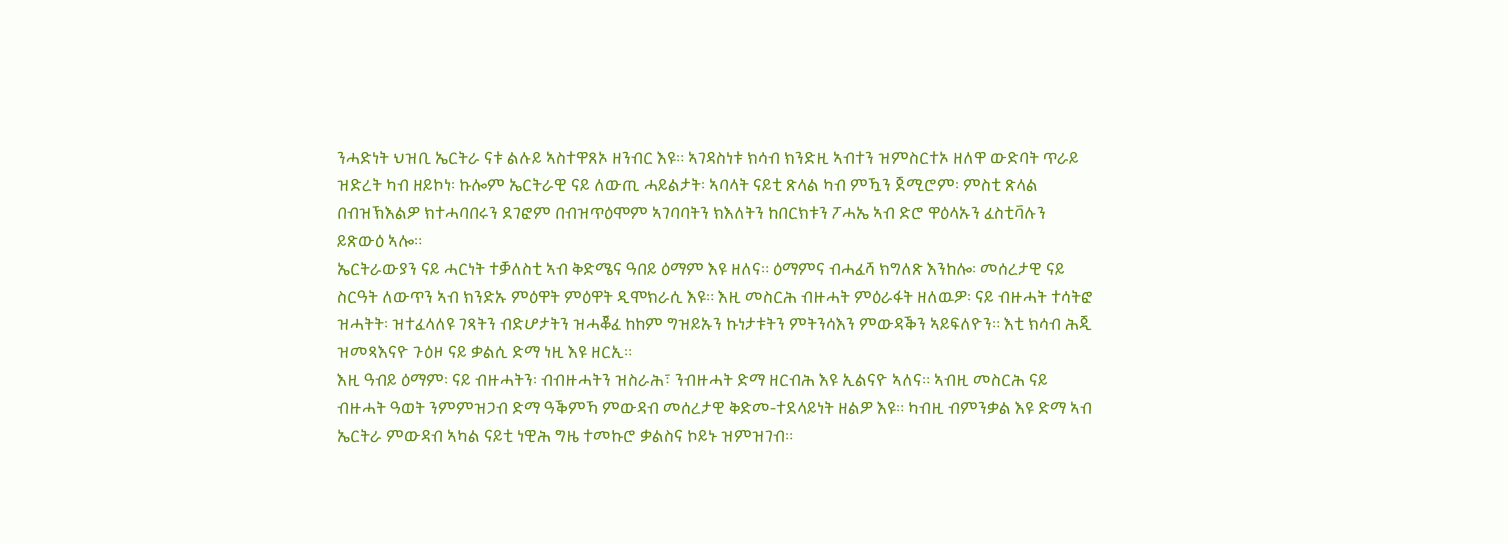ንሓድነት ህዝቢ ኤርትራ ናቱ ልሉይ ኣስተዋጸኦ ዘንብር እዩ። ኣገዳስነቱ ክሳብ ክንድዚ ኣብተን ዝምስርተኦ ዘለዋ ውድባት ጥራይ ዝድረት ካብ ዘይኮነ፡ ኩሎም ኤርትራዊ ናይ ለውጢ ሓይልታት፡ ኣባላት ናይቲ ጽላል ካብ ምዃን ጀሚሮም፡ ምስቲ ጽላል በብዝኽእልዎ ክተሓባበሩን ደገፎም በብዝጥዕሞም ኣገባባትን ክእለትን ከበርክቱን ፖሓኤ ኣብ ድሮ ዋዕላኡን ፈስቲቫሉን ይጽውዕ ኣሎ።
ኤርትራውያን ናይ ሓርነት ተቓለስቲ ኣብ ቅድሜና ዓበይ ዕማም እዩ ዘለና። ዕማምና ብሓፈሻ ክግለጽ እንከሎ፡ መሰረታዊ ናይ ስርዓት ለውጥን ኣብ ክንድኡ ምዕዋት ምዕዋት ዲሞክራሲ እዩ። እዚ መስርሕ ብዙሓት ምዕራፋት ዘለዉዎ፡ ናይ ብዙሓት ተሳትፎ ዝሓትት፡ ዝተፈላለዩ ገጻትን ብድሆታትን ዝሓቖፈ ከከም ግዝይኡን ኩነታቱትን ምትንሳእን ምውዳቕን ኣይፍለዮን። እቲ ክሳብ ሕጂ ዝመጻእናዮ ጉዕዞ ናይ ቃልሲ ድማ ነዚ እዩ ዘርኢ።
እዚ ዓብይ ዕማም፡ ናይ ብዙሓትን፡ ብብዙሓትን ዝስራሕ፣ ንብዙሓት ድማ ዘርብሕ እዩ ኢልናዮ ኣለና። ኣብዚ መስርሕ ናይ ብዙሓት ዓወት ንምምዝጋብ ድማ ዓቕምኻ ምውዳብ መሰረታዊ ቅድመ-ተደላይነት ዘልዎ እዩ። ካብዚ ብምንቃል እዩ ድማ ኣብ ኤርትራ ምውዳብ ኣካል ናይቲ ነዊሕ ግዜ ተመኩሮ ቃልስና ኮይኑ ዝምዝገብ።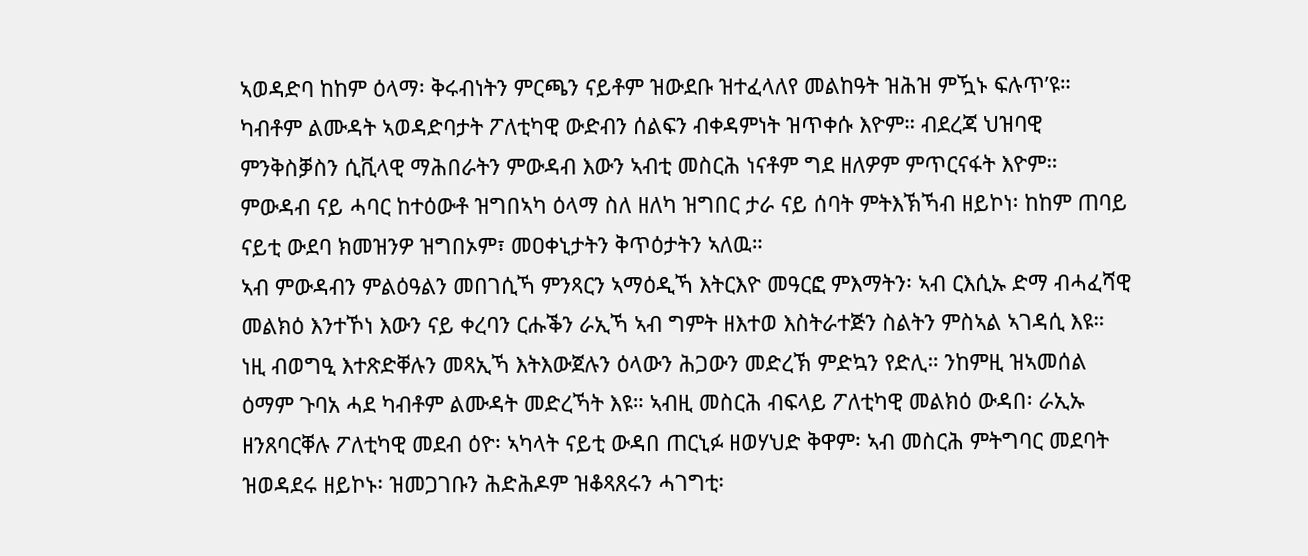ኣወዳድባ ከከም ዕላማ፡ ቅሩብነትን ምርጫን ናይቶም ዝውደቡ ዝተፈላለየ መልከዓት ዝሕዝ ምዃኑ ፍሉጥ’ዩ። ካብቶም ልሙዳት ኣወዳድባታት ፖለቲካዊ ውድብን ሰልፍን ብቀዳምነት ዝጥቀሱ እዮም። ብደረጃ ህዝባዊ ምንቅስቓስን ሲቪላዊ ማሕበራትን ምውዳብ እውን ኣብቲ መስርሕ ነናቶም ግደ ዘለዎም ምጥርናፋት እዮም። ምውዳብ ናይ ሓባር ከተዕውቶ ዝግበኣካ ዕላማ ስለ ዘለካ ዝግበር ታራ ናይ ሰባት ምትእኽኻብ ዘይኮነ፡ ከከም ጠባይ ናይቲ ውደባ ክመዝንዎ ዝግበኦም፣ መዐቀኒታትን ቅጥዕታትን ኣለዉ።
ኣብ ምውዳብን ምልዕዓልን መበገሲኻ ምንጻርን ኣማዕዲኻ እትርእዮ መዓርፎ ምእማትን፡ ኣብ ርእሲኡ ድማ ብሓፈሻዊ መልክዕ እንተኾነ እውን ናይ ቀረባን ርሑቕን ራኢኻ ኣብ ግምት ዘእተወ እስትራተጅን ስልትን ምስኣል ኣገዳሲ እዩ። ነዚ ብወግዒ እተጽድቐሉን መጻኢኻ እትእውጀሉን ዕላውን ሕጋውን መድረኽ ምድኳን የድሊ። ንከምዚ ዝኣመሰል ዕማም ጉባአ ሓደ ካብቶም ልሙዳት መድረኻት እዩ። ኣብዚ መስርሕ ብፍላይ ፖለቲካዊ መልክዕ ውዳበ፡ ራኢኡ ዘንጸባርቐሉ ፖለቲካዊ መደብ ዕዮ፡ ኣካላት ናይቲ ውዳበ ጠርኒፉ ዘወሃህድ ቅዋም፡ ኣብ መስርሕ ምትግባር መደባት ዝወዳደሩ ዘይኮኑ፡ ዝመጋገቡን ሕድሕዶም ዝቆጻጸሩን ሓገግቲ፡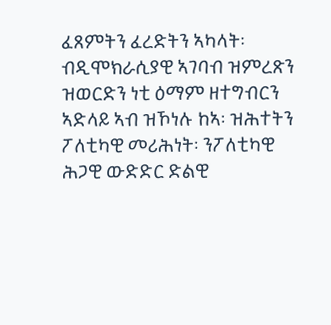ፈጸምትን ፈረድትን ኣካላት፡ ብዲሞክራሲያዊ ኣገባብ ዝምረጽን ዝወርድን ነቲ ዕማም ዘተግብርን ኣድላይ ኣብ ዝኾነሉ ከኣ፡ ዝሕተትን ፖለቲካዊ መሪሕነት፡ ንፖለቲካዊ ሕጋዊ ውድድር ድልዊ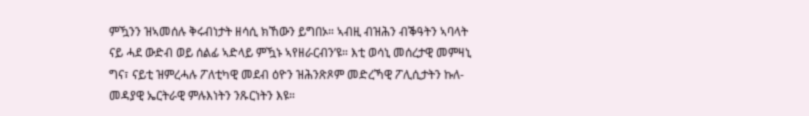ምዃንን ዝኣመሰሉ ቅሩብነታት ዘሳሲ ክኸውን ይግበኦ። ኣብዚ ብዝሕን ብቕዓትን ኣባላት ናይ ሓደ ውድብ ወይ ሰልፊ ኣድላይ ምዃኑ ኣየዘራርብን’ዩ። እቲ ወሳኒ መሰረታዊ መምዛኒ ግና፣ ናይቲ ዝምረሓሉ ፖለቲካዊ መደብ ዕዮን ዝሕንጽጾም መድረኻዊ ፖሊሲታትን ኩለ-መዳያዊ ኤርትራዊ ምሉእነትን ንጹርነትን እዩ።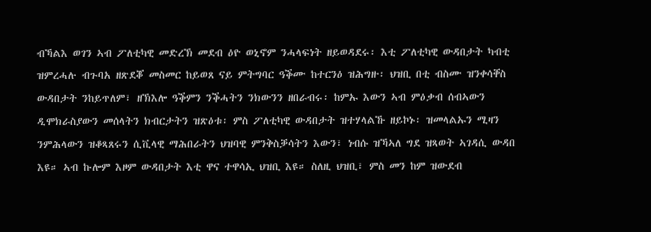ብኻልእ ወገን ኣብ ፖለቲካዊ መድረኽ መደብ ዕዮ ወኒኖም ንሓላፍነት ዘይወዳደሩ፡ እቲ ፖለቲካዊ ውዳበታት ካብቲ ዝምረሓሉ ብጉባአ ዘጽደቖ መስመር ከይወጸ ናይ ምትግባር ዓቕሙ ከተርንዕ ዝሕግዙ፡ ህዝቢ በቲ ብስሙ ዝንቀሳቐስ ውዳበታት ንከይጥለም፣ ዘኽእሎ ዓቕምን ንቕሓትን ንክውንን ዘበራብሩ፡ ከምኡ እውን ኣብ ምዕቃብ ሰብኣውን ዲሞክራስያውን መሰላትን ክብርታትን ዝጽዕቱ፡ ምስ ፖለቲካዊ ውዳበታት ዝተሃላልኹ ዘይኮኑ፡ ዝመላልኡን ሚዛን ንምሕላውን ዝቆጻጸሩን ሲቪላዊ ማሕበራትን ህዝባዊ ምንቅስቓሳትን እውን፣ ነብሱ ዝኻኣለ ግደ ዝጻወት ኣገዳሲ ውዳበ እዩ። ኣብ ኩሎም እዞም ውዳበታት እቲ ዋና ተዋሳኢ ህዝቢ እዩ። ስለዚ ህዝቢ፣ ምስ መን ከም ዝውደብ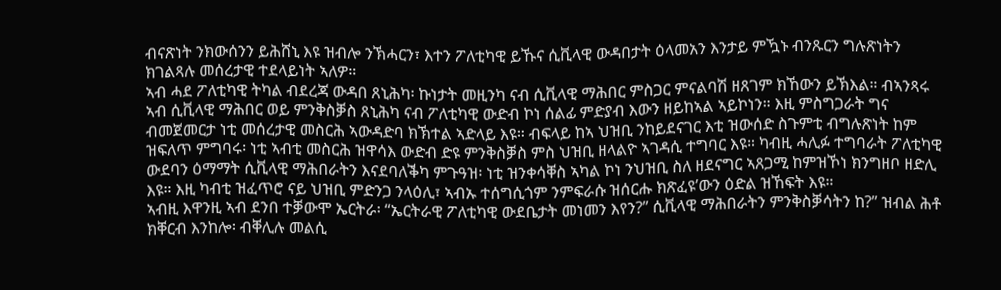ብናጽነት ንክውሰንን ይሕሸኒ እዩ ዝብሎ ንኽሓርን፣ እተን ፖለቲካዊ ይኹና ሲቪላዊ ውዳበታት ዕላመአን እንታይ ምዃኑ ብንጹርን ግሉጽነትን ክገልጻሉ መሰረታዊ ተደላይነት ኣለዎ።
ኣብ ሓደ ፖለቲካዊ ትካል ብደረጃ ውዳበ ጸኒሕካ፡ ኩነታት መዚንካ ናብ ሲቪላዊ ማሕበር ምስጋር ምናልባሽ ዘጸገም ክኸውን ይኽእል። ብኣንጻሩ ኣብ ሲቪላዊ ማሕበር ወይ ምንቅስቓስ ጸኒሕካ ናብ ፖለቲካዊ ውድብ ኮነ ሰልፊ ምድያብ እውን ዘይከኣል ኣይኮነን። እዚ ምስግጋራት ግና ብመጀመርታ ነቲ መሰረታዊ መስርሕ ኣውዳድባ ክኽተል ኣድላይ እዩ። ብፍላይ ከኣ ህዝቢ ንከይደናገር እቲ ዝውሰድ ስጉምቲ ብግሉጽነት ከም ዝፍለጥ ምግባሩ፡ ነቲ ኣብቲ መስርሕ ዝዋሳእ ውድብ ድዩ ምንቅስቓስ ምስ ህዝቢ ዘላልዮ ኣገዳሲ ተግባር እዩ። ካብዚ ሓሊፉ ተግባራት ፖለቲካዊ ውደባን ዕማማት ሲቪላዊ ማሕበራትን እናደባለቕካ ምጉዓዝ፡ ነቲ ዝንቀሳቐስ ኣካል ኮነ ንህዝቢ ስለ ዘደናግር ኣጸጋሚ ከምዝኾነ ክንግዘቦ ዘድሊ እዩ። እዚ ካብቲ ዝፈጥሮ ናይ ህዝቢ ምድንጋ ንላዕሊ፣ ኣብኡ ተሰግሲጎም ንምፍራሱ ዝሰርሑ ክጽፈዩ’ውን ዕድል ዝኸፍት እዩ።
ኣብዚ እዋንዚ ኣብ ደንበ ተቓውሞ ኤርትራ፡ “ኤርትራዊ ፖለቲካዊ ውደቤታት መነመን እየን?” ሲቪላዊ ማሕበራትን ምንቅስቓሳትን ከ?” ዝብል ሕቶ ክቐርብ እንከሎ፡ ብቐሊሉ መልሲ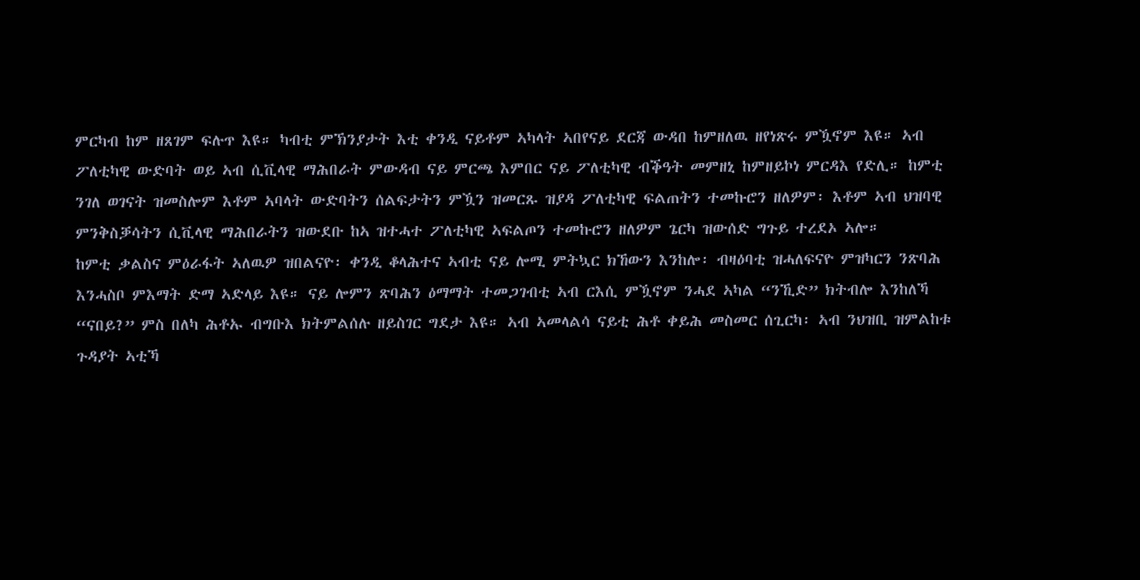ምርካብ ከም ዘጸገም ፍሉጥ እዩ። ካብቲ ምኽንያታት እቲ ቀንዲ ናይቶም ኣካላት ኣበየናይ ደርጃ ውዳበ ከምዘለዉ ዘየነጽሩ ምዃኖም እዩ። ኣብ ፖለቲካዊ ውድባት ወይ ኣብ ሲቪላዊ ማሕበራት ምውዳብ ናይ ምርጫ እምበር ናይ ፖለቲካዊ ብቕዓት መምዘኒ ከምዘይኮነ ምርዳእ የድሊ። ከምቲ ንገለ ወገናት ዝመስሎም እቶም ኣባላት ውድባትን ሰልፍታትን ምዃን ዝመርጹ ዝያዳ ፖለቲካዊ ፍልጠትን ተመኩሮን ዘለዎም፡ እቶም ኣብ ህዝባዊ ምንቅስቓሳትን ሲቪላዊ ማሕበራትን ዝውደቡ ከኣ ዝተሓተ ፖለቲካዊ ኣፍልጦን ተመኩሮን ዘለዎም ጌርካ ዝውሰድ ግጉይ ተረደኦ ኣሎ።
ከምቲ ቃልስና ምዕራፋት ኣለዉዎ ዝበልናዮ፡ ቀንዲ ቆላሕተና ኣብቲ ናይ ሎሚ ምትኳር ክኸውን እንከሎ፡ ብዛዕባቲ ዝሓለፍናዮ ምዝካርን ንጽባሕ እንሓስቦ ምእማት ድማ ኣድላይ እዩ። ናይ ሎምን ጽባሕን ዕማማት ተመጋገብቲ ኣብ ርእሲ ምዃኖም ንሓደ ኣካል “ንኺድ” ክትብሎ እንከለኻ “ናበይ?” ምስ በለካ ሕቶኡ ብግቡእ ክትምልሰሉ ዘይስገር ግደታ እዩ። ኣብ ኣመላልሳ ናይቲ ሕቶ ቀይሕ መስመር ሰጊርካ፡ ኣብ ንህዝቢ ዝምልከቱ ጉዳያት ኣቲኻ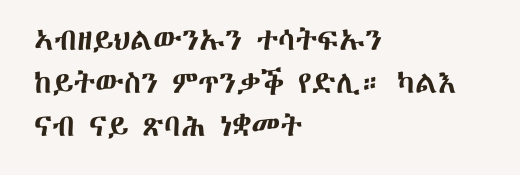ኣብዘይህልውንኡን ተሳትፍኡን ከይትውስን ምጥንቃቕ የድሊ። ካልእ ናብ ናይ ጽባሕ ነቋመት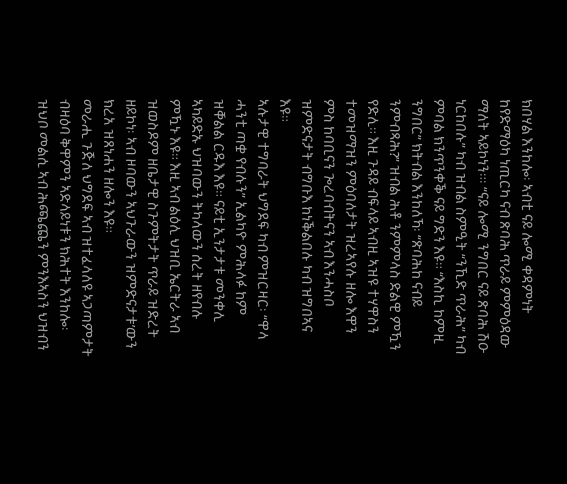ክበሃል እንከሎ፡ ኣብቲ ናይ ሎሚ ቀዳምነት ከየድማዕካ ነጢርካ ናብ ጽባሕ ጥራይ ምምዕዳው ማለት ኣይኮነን።፡ “ናይ ሎሚ ንግበር ናይ ጽባሕ ሽዑ ነርከበሉ” ካብ ዝብል ስምዒት “ንኺድ ጥራሕ” ካብ ምባል ክንጥንቀቕ ናይ ግድን እዩ። “እስኪ ከምዚ ንግበር” ክትብል እንከለኻ፡ “ጽባሕከ ናብይ ንምብጻሕ?” ዝብል ሕቶ ንምምላስ ድልዊ ምዃን የድሊ። እዚ ጉዳይ ብፍላይ ኣብዚ ኣዝዩ ተሃዋስን ተመዝማዝን ምዕባለታት ዝረኣየሉ ዘሎ እዋን ምስ ከባቢናን ጐረባብትናን ኣብ እንሓስቦ ዝምድናታት ብግቡእ ከነቕልበሉ ካብ ዝግበኣና እዩ።
ኣሉታዊ ተግባራት ህግደፍ ካብ ምዝርዛር፡ “ዋላ ሓንቲ ጣቋ የብሉን” ኢልካዮ ምሕላፉ ከም ዝቐልል ርዱእ እዩ። ናይቲ ኢንታታቱ መንቀሊ ኣካይድኡ ህዝባውን ትካላውን ሰረት ዘየብሉ ምዃኑ እዩ። እዚ ኣብ ልዕሊ ህዝቢ ኤርትራ ኣብ ዝወስዶም ዘቤታዊ ስጉምትታት ጥራይ ዝድረት ዘይኮነ፡ ኣብ ዞባውን ኣህጉራውን ዝምድናታቱ’ውን ክረአ ዝጸነሐን ዘሎን እዩ።
መራሒ ጉጅለ ህግደፍ ኣብ ዝተፈላለዩ ኣጋጣምታት ብዛዕባ ቅዋምን ኣድላይነቱን ክሕተት እንከሎ፡ ዝህቦ መልሲ ኣብ ሕጫጨን ምንእኣስን ህዝብን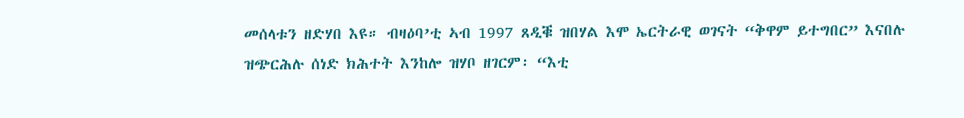መሰላቱን ዘድሃበ እዩ። ብዛዕባ’ቲ ኣብ 1997 ጸዲቑ ዝበሃል እሞ ኤርትራዊ ወገናት “ቅዋም ይተግበር” እናበሉ ዝጭርሕሉ ሰነድ ክሕተት እንከሎ ዝሃቦ ዘገርም፡ “እቲ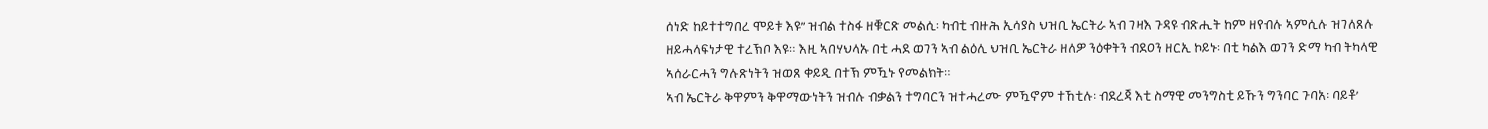ሰነድ ከይተተግበረ ሞይቱ እዩ” ዝብል ተስፋ ዘቑርጽ መልሲ፡ ካብቲ ብዙሕ ኢሳያስ ህዝቢ ኤርትራ ኣብ ገዛእ ጉዳዩ ብጽሒት ከም ዘየብሉ ኣምሲሉ ዝገለጸሉ ዘይሓላፍነታዊ ተረኽቦ እዩ። እዚ ኣበሃህላኡ በቲ ሓደ ወገን ኣብ ልዕሊ ህዝቢ ኤርትራ ዘለዎ ንዕቀትን ብደዐን ዘርኢ ኮይኑ፡ በቲ ካልእ ወገን ድማ ካብ ትካላዊ ኣሰራርሓን ግሉጽነትን ዝወጸ ቀይዲ በተኽ ምዃኑ የመልክት።
ኣብ ኤርትራ ቅዋምን ቅዋማውነትን ዝብሉ ብቃልን ተግባርን ዝተሓረሙ ምዃኖም ተኸቲሉ፡ ብደረጃ እቲ ስማዊ መንግስቲ ይኹን ግንባር ጉባአ፡ ባይቶ’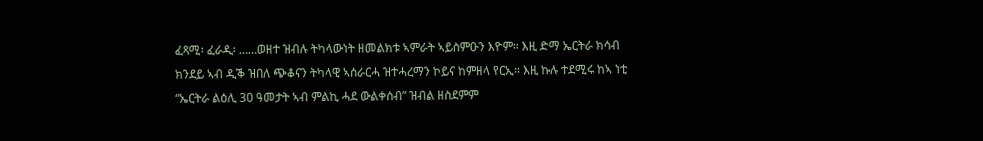ፈጻሚ፡ ፈራዲ፡ ……ወዘተ ዝብሉ ትካላውነት ዘመልክቱ ኣምራት ኣይስምዑን እዮም። እዚ ድማ ኤርትራ ክሳብ ክንደይ ኣብ ዲቕ ዝበለ ጭቆናን ትካላዊ ኣሰራርሓ ዝተሓረማን ኮይና ከምዘላ የርኢ። እዚ ኩሉ ተደሚሩ ከኣ ነቲ “ኤርትራ ልዕሊ 30 ዓመታት ኣብ ምልኪ ሓደ ውልቀሰብ” ዝብል ዘስደምም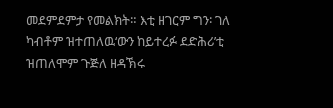መደምደምታ የመልክት። እቲ ዘገርም ግን፡ ገለ ካብቶም ዝተጠለዉ‘ውን ከይተረፉ ደድሕሪ’ቲ ዝጠለሞም ጉጅለ ዘዳኽሩ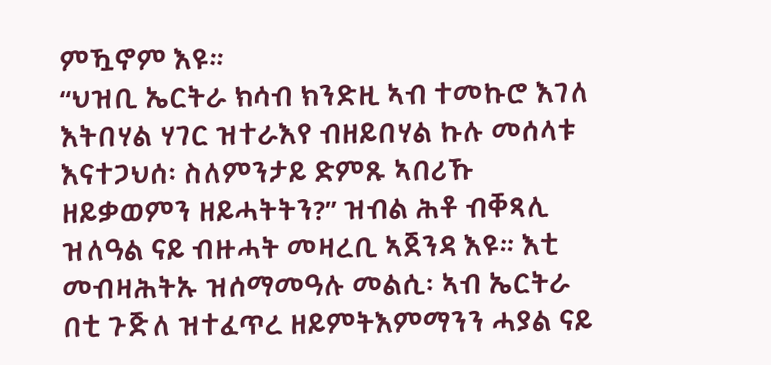ምዃኖም እዩ።
“ህዝቢ ኤርትራ ክሳብ ክንድዚ ኣብ ተመኩሮ እገለ እትበሃል ሃገር ዝተራእየ ብዘይበሃል ኩሉ መሰላቱ እናተጋህሰ፡ ስለምንታይ ድምጹ ኣበሪኹ ዘይቃወምን ዘይሓትትን?” ዝብል ሕቶ ብቐጻሊ ዝለዓል ናይ ብዙሓት መዛረቢ ኣጀንዳ እዩ። እቲ መብዛሕትኡ ዝሰማመዓሉ መልሲ፡ ኣብ ኤርትራ በቲ ጉጅለ ዝተፈጥረ ዘይምትእምማንን ሓያል ናይ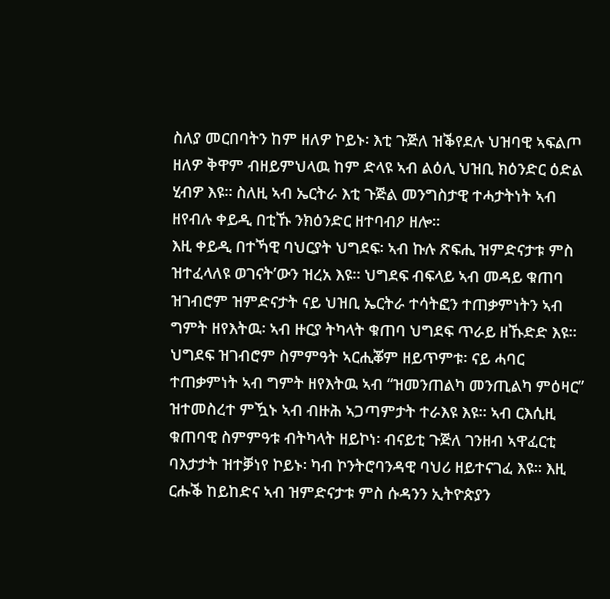ስለያ መርበባትን ከም ዘለዎ ኮይኑ፡ እቲ ጉጅለ ዝቕየደሉ ህዝባዊ ኣፍልጦ ዘለዎ ቅዋም ብዘይምህላዉ ከም ድላዩ ኣብ ልዕሊ ህዝቢ ክዕንድር ዕድል ሂብዎ እዩ። ስለዚ ኣብ ኤርትራ እቲ ጉጅል መንግስታዊ ተሓታትነት ኣብ ዘየብሉ ቀይዲ በቲኹ ንክዕንድር ዘተባብዖ ዘሎ።
እዚ ቀይዲ በተኻዊ ባህርያት ህግደፍ፡ ኣብ ኩሉ ጽፍሒ ዝምድናታቱ ምስ ዝተፈላለዩ ወገናት’ውን ዝረአ እዩ። ህግደፍ ብፍላይ ኣብ መዳይ ቁጠባ ዝገብሮም ዝምድናታት ናይ ህዝቢ ኤርትራ ተሳትፎን ተጠቃምነትን ኣብ ግምት ዘየእትዉ፡ ኣብ ዙርያ ትካላት ቁጠባ ህግደፍ ጥራይ ዘኹድድ እዩ። ህግደፍ ዝገብሮም ስምምዓት ኣርሒቖም ዘይጥምቱ፡ ናይ ሓባር ተጠቃምነት ኣብ ግምት ዘየእትዉ ኣብ “ዝመንጠልካ መንጢልካ ምዕዛር” ዝተመስረተ ምዃኑ ኣብ ብዙሕ ኣጋጣምታት ተራእዩ እዩ። ኣብ ርእሲዚ ቁጠባዊ ስምምዓቱ ብትካላት ዘይኮነ፡ ብናይቲ ጉጅለ ገንዘብ ኣዋፈርቲ ባእታታት ዝተቓነየ ኮይኑ፡ ካብ ኮንትሮባንዳዊ ባህሪ ዘይተናገፈ እዩ። እዚ ርሑቕ ከይከድና ኣብ ዝምድናታቱ ምስ ሱዳንን ኢትዮጵያን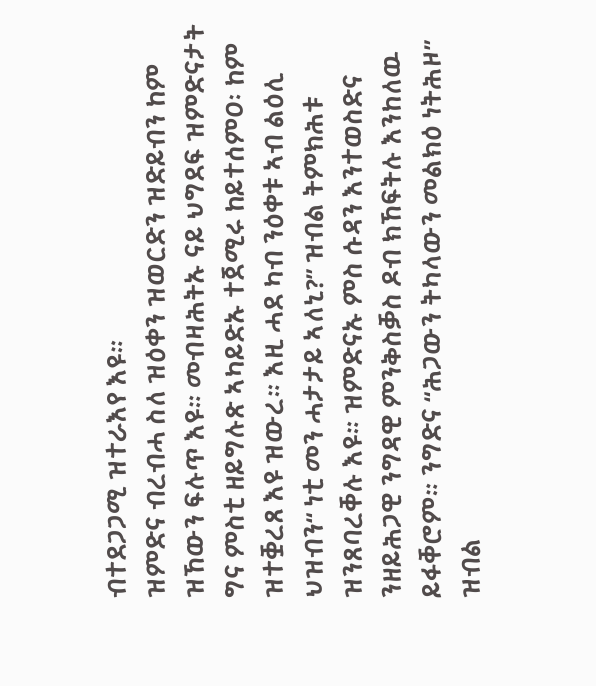ብተደጋጋሚ ዝተራእየ እዩ።
ዝምድና ብረብሓ ስለ ዝዕቀን ዝወርድን ዝድይብን ከም ዝኸውን ፍሉጥ እዩ። መብዛሕትኡ ናይ ህግደፍ ዝምድናታት ግና ምስቲ ዘይግሉጽ ኣካይድኡ ተጀሚሩ ከይተሰምዐ፡ ከም ዝተቛረጸ እዩ ዝውረ። እዚ ሓደ ካብ ንዕቀቱ ኣብ ልዕሊ ህዝብን“ ነቲ መን ሓታታይ ኣለኒ?” ዝብል ትምክሕቱ ዝንጸባረቐሉ እዩ። ዝምድናኡ ምስ ሱዳን እንተወስድና ንዘይሕጋዊ ንግዳዊ ምንቅስቓስ ዶብ ክኸፍትሉ እንከለዉ ይፋቐሮም። ንግድና “ሕጋውን ትካላውን መልክዕ ነትሕዞ” ዝብል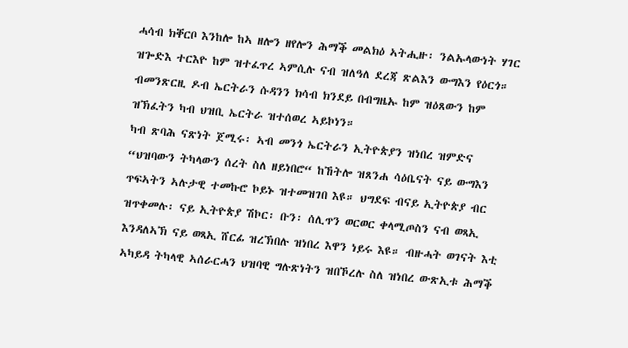ሓሳብ ክቐርቦ እንከሎ ከኣ ዘሎን ዘየሎን ሕማቕ መልክዕ ኣትሒዙ፡ ንልኡላውነት ሃገር ዝጐድእ ተርእዮ ከም ዝተፈጥረ ኣምሲሉ ናብ ዝለዓለ ደረጃ ጽልእን ውግእን የዕርጎ። ብመንጽርዚ ዶብ ኤርትራን ሱዳንን ክሳብ ክንደይ በብግዜኡ ከም ዝዕጸውን ከም ዝኽፈትን ካብ ህዝቢ ኤርትራ ዝተሰወረ ኣይኮነን።
ካብ ጽባሕ ናጽነት ጀሚሩ፡ ኣብ መንጎ ኤርትራን ኢትዮጵያን ዝነበረ ዝምድና “ህዝባውን ትካላውን ሰረት ስለ ዘይነበሮ“ ከኸትሎ ዝጸንሐ ሳዕቤናት ናይ ውግእን ጥፍኣትን ኣሉታዊ ተመኩሮ ኮይኑ ዝተመዝገበ እዩ። ህግደፍ ብናይ ኢትዮጵያ ብር ዝጥቀመሉ፡ ናይ ኢትዮጵያ ሽኮር፡ ቡን፡ ሰሊጥን ወርወር ቀላሚጦስን ናብ ወጻኢ እንዳለኣኽ ናይ ወጻኢ ሸርፊ ዝረኽበሉ ዝነበረ እዋን ነይሩ እዩ። ብዙሓት ወገናት እቲ ኣካይዳ ትካላዊ ኣሰራርሓን ህዝባዊ ግሉጽነትን ዝበኾረሉ ስለ ዝነበረ ውጽኢቱ ሕማቕ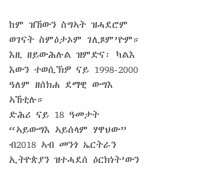ከም ዝኸውን ስግኣት ዝሓደሮም ወገናት ስምዕታኦም ገሊጾም’ዮም። እዚ ዘይውሕሉል ዝምድና፡ ካልእ እውን ተወሲኽዎ ናይ 1998-2000 ዓለም ዘሰክሐ ደማዊ ውግእ ኣኸቲሉ።
ድሕሪ ናይ 18 ዓመታት “ኣይውግእ ኣይሰላም ሃዋህው” ብ2018 ኣብ መንጎ ኤርትራን ኢትዮጵያን ዝተሓደሰ ዕርክነት’ውን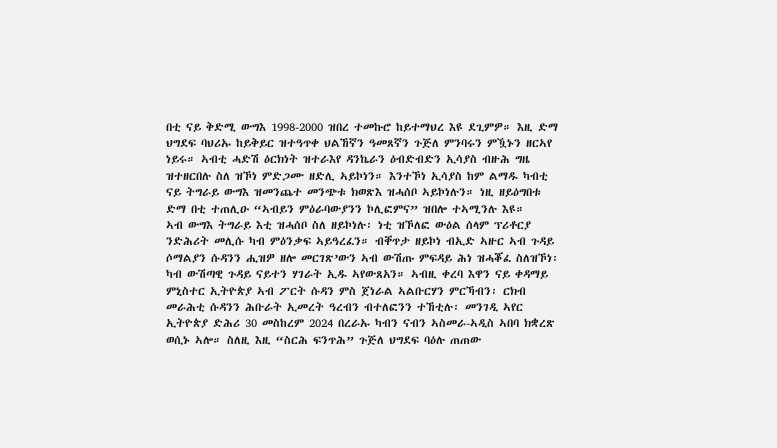በቲ ናይ ቅድሚ ውግእ 1998-2000 ዝበረ ተመኩሮ ከይተማህረ እዩ ደጊምዎ። እዚ ድማ ህግደፍ ባህሪኡ ከይቅይር ዝተዓጥቀ ህልኸኛን ዓመጸኛን ጉጅለ ምንባሩን ምዃኑን ዘርኣየ ነይሩ። ኣብቲ ሓድሽ ዕርክነት ዝተራእየ ዳንኬራን ዕብድብድን ኢሳያስ ብዙሕ ግዜ ዝተዘርበሉ ስለ ዝኾነ ምድጋሙ ዘድሊ ኣይኮነን። እንተኾነ ኢሳያስ ከም ልማዱ ካብቲ ናይ ትግራይ ውግእ ዝመንጨተ መንጭቱ ክወጽእ ዝሓሰቦ ኣይኮነሉን። ነዚ ዘይዕግበቱ ድማ በቲ ተጠሊዑ “ኣብይን ምዕራባውያንን ኮሊፎምና” ዝበሎ ተኣሚንሉ እዩ።
ኣብ ውግእ ትግራይ እቲ ዝሓሰቦ ስለ ዘይኮነሉ፡ ነቲ ዝኾለፎ ውዕል ሰላም ፕሪቶርያ ንድሕሪት መሊሱ ካብ ምዕንቃፍ ኣይዓረፈን። ብቐጥታ ዘይኮነ ብኢድ ኣዙር ኣብ ጉዳይ ሶማልያን ሱዳንን ሒዝዎ ዘሎ መርገጽ’ውን ኣብ ውሽጡ ምፍዳይ ሕነ ዝሓቖፈ ስለዝኾነ፡ ካብ ውሽጣዊ ጉዳይ ናይተን ሃገራት ኢዱ ኣየውጸአን። ኣብዚ ቀረባ እዋን ናይ ቀዳማይ ምኒስተር ኢትዮጵያ ኣብ ፖርት ሱዳን ምስ ጀነራል ኣልቡርሃን ምርኻብን፡ ርክብ መራሕቲ ሱዳንን ሕቡራት ኢመረት ዓረብን ብተለፎንን ተኸቲሉ፡ መንገዲ ኣየር ኢትዮጵያ ድሕሪ 30 መስከረም 2024 በረራኡ ካብን ናብን ኣስመራ-ኣዲስ ኣበባ ክቋረጽ ወሲኑ ኣሎ። ስለዚ እዚ “ስርሕ ፍንጥሕ” ጉጅለ ህግደፍ ባዕሉ ጠጠው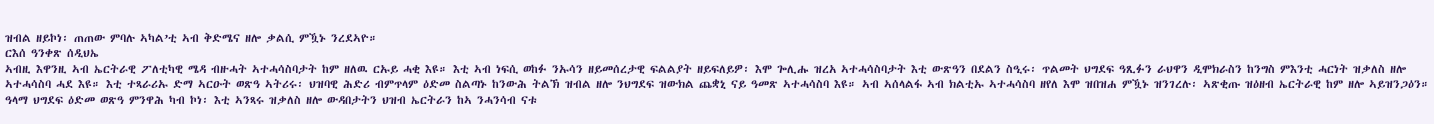ዝብል ዘይኮነ፡ ጠጠው ምባሉ ኣካል’ቲ ኣብ ቅድሜና ዘሎ ቃልሲ ምዃኑ ንረደኣዮ።
ርእሰ ዓንቀጽ ሰዲህኤ
ኣብዚ እዋንዚ ኣብ ኤርትራዊ ፖለቲካዊ ሜዳ ብዙሓት ኣተሓሳስባታት ከም ዘለዉ ርኡይ ሓቂ እዩ። እቲ ኣብ ነፍሲ ወከፉ ንኡሳን ዘይመሰረታዊ ፍልልያት ዘይፍለይዎ፡ እሞ ጐሊሑ ዝረአ ኣተሓሳስባታት እቲ ውጽዓን በደልን ስዒሩ፡ ጥልመት ህግደፍ ዓጺፉን ራህዋን ዲሞክራስን ከንግስ ምእንቲ ሓርነት ዝቃለስ ዘሎ ኣተሓሳስባ ሓደ እዩ። እቲ ተጻራሪኡ ድማ ኣርዑት ወጽዓ ኣትሪሩ፡ ህዝባዊ ሕድሪ ብምጥላም ዕድመ ስልጣኑ ከንውሕ ትልኽ ዝብል ዘሎ ንህግደፍ ዝውክል ጨቋኒ ናይ ዓመጽ ኣተሓሳስባ እዩ። ኣብ ኣሰላልፋ ኣብ ክልቲኡ ኣተሓሳስባ ዘየለ እሞ ዝበዝሐ ምዃኑ ዝንገረሉ፡ ኣጽቂጡ ዝዕዘብ ኤርትራዊ ከም ዘሎ ኣይዝንጋዕን።
ዓላማ ህግደፍ ዕድመ ወጽዓ ምንዋሕ ካብ ኮነ፡ እቲ ኣንጻሩ ዝቃለስ ዘሎ ውዳበታትን ህዝብ ኤርትራን ከኣ ንሓንሳብ ናቱ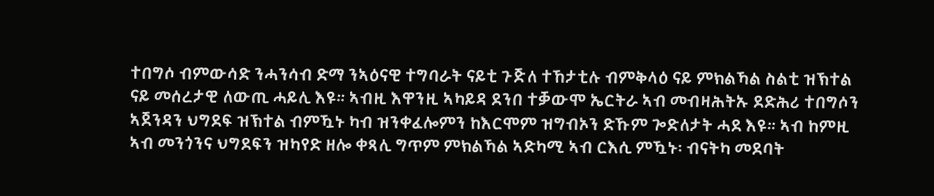ተበግሶ ብምውሳድ ንሓንሳብ ድማ ንኣዕናዊ ተግባራት ናይቲ ጉጅለ ተኸታቲሉ ብምቅላዕ ናይ ምክልኻል ስልቲ ዝኽተል ናይ መሰረታዊ ለውጢ ሓይሊ እዩ። ኣብዚ እዋንዚ ኣካይዳ ደንበ ተቓውሞ ኤርትራ ኣብ መብዛሕትኡ ደድሕሪ ተበግሶን ኣጀንዳን ህግደፍ ዝኽተል ብምዃኑ ካብ ዝንቀፈሎምን ከእርሞም ዝግብኦን ድኹም ጐድለታት ሓደ እዩ። ኣብ ከምዚ ኣብ መንጎንና ህግደፍን ዝካየድ ዘሎ ቀጻሊ ግጥም ምክልኻል ኣድካሚ ኣብ ርእሲ ምዃኑ፡ ብናትካ መደባት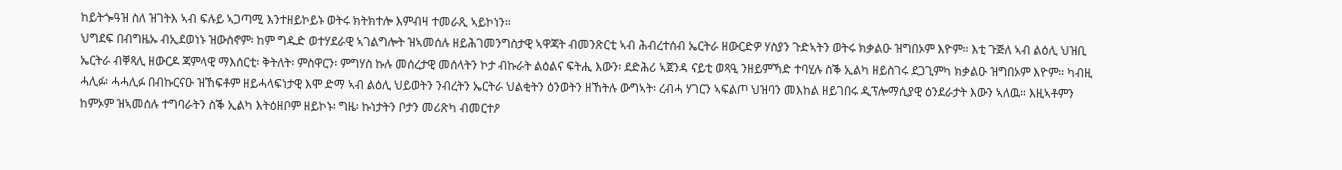ከይትጐዓዝ ስለ ዝገትእ ኣብ ፍሉይ ኣጋጣሚ እንተዘይኮይኑ ወትሩ ክትክተሎ እምብዛ ተመራጺ ኣይኮነን።
ህግደፍ በብግዜኡ ብኢደወነኑ ዝውስኖም፡ ከም ግዱድ ወተሃደራዊ ኣገልግሎት ዝኣመሰሉ ዘይሕገመንግስታዊ ኣዋጃት ብመንጽርቲ ኣብ ሕብረተሰብ ኤርትራ ዘውርድዎ ሃስያን ጉድኣትን ወትሩ ክቃልዑ ዝግበኦም እዮም። እቲ ጉጅለ ኣብ ልዕሊ ህዝቢ ኤርትራ ብቐጻሊ ዘውርዶ ጃምላዊ ማእሰርቲ፡ ቅትለት፡ ምስዋርን፡ ምግሃስ ኩሉ መሰረታዊ መሰላትን ኮታ ብኩራት ልዕልና ፍትሒ እውን፡ ደድሕሪ ኣጀንዳ ናይቲ ወጻዒ ንዘይምኻድ ተባሂሉ ስቕ ኢልካ ዘይስገሩ ደጋጊምካ ክቃልዑ ዝግበኦም እዮም። ካብዚ ሓሊፉ፡ ሓሓሊፉ በብኩርናዑ ዝኸፍቶም ዘይሓላፍነታዊ እሞ ድማ ኣብ ልዕሊ ህይወትን ንብረትን ኤርትራ ህልቂትን ዕንወትን ዘኸትሉ ውግኣት፡ ረብሓ ሃገርን ኣፍልጦ ህዝባን መእከል ዘይገበሩ ዲፕሎማሲያዊ ዕንደራታት እውን ኣለዉ። እዚኣቶምን ከምኦም ዝኣመሰሉ ተግባራትን ስቕ ኢልካ እትዕዘቦም ዘይኮኑ፡ ግዜ፡ ኩነታትን ቦታን መሪጽካ ብመርተዖ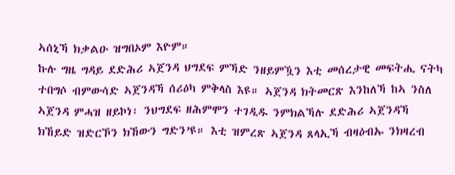ኣሰኒኻ ክቃልዑ ዝግበኦም እዮም።
ኩሉ ግዜ ግዳይ ደድሕሪ ኣጀንዳ ህግደፍ ምኻድ ንዘይምዃን እቲ መሰረታዊ መፍትሒ ናትካ ተበግሶ ብምውሳድ ኣጀንዳኻ ሰሪዕካ ምቅላስ እዩ። ኣጀንዳ ክትመርጽ እንከለኻ ከኣ ንስለ ኣጀንዳ ምሓዝ ዘይኮነ፡ ንህግደፍ ዘሕምሞን ተገዲዱ ንምክልኻሉ ደድሕሪ ኣጀንዳኻ ክኸይድ ዝድርኾን ክኸውን ግድን’ዩ። እቲ ዝምረጽ ኣጀንዳ ጸላኢኻ ብዛዕብኡ ንክዛረብ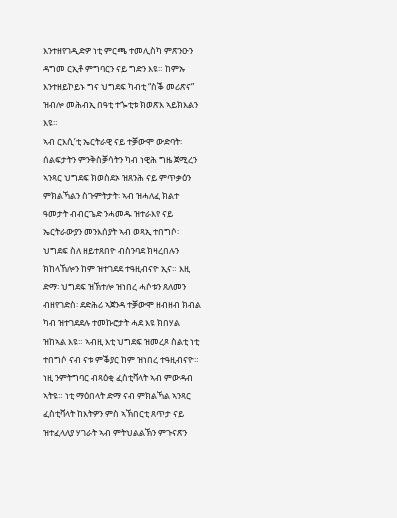እንተዘየገዲድዎ ነቲ ምርጫ ተመሊስካ ምጽንዑን ዳግመ ርኢቶ ምግባርን ናይ ግድን እዩ። ከምኡ እንተዘይኮይኑ ግና ህግደፍ ካብቲ “ስቕ መሪጽና” ዝብሎ መሕብኢ በዓቲ ተጐቲቱ ክወጽእ ኣይክእልን እዩ።
ኣብ ርእሲ’ቲ ኤርትራዊ ናይ ተቓውሞ ውድባት፡ ሰልፍታትን ምንቅስቓሳትን ካብ ነዊሕ ግዜ ጀሚረን ኣንጻር ህግደፍ ክወስደኦ ዝጸንሕ ናይ ምጥቃዕን ምክልኻልን ስጉምትታት፡ ኣብ ዝሓለፈ ክልተ ዓመታት ብብርጌድ ንሓመዱ ዝተራእየ ናይ ኤርትራውያን መንእሰያት ኣብ ወጻኢ ተበግሶ፡ ህግደፍ ስለ ዘይተጸበዮ ብስንባደ ክዛረበሉን ክከላኸሎን ከም ዝተገደደ ተዓዚብናዮ ኢና። እዚ ድማ፡ ህግደፍ ዝኽተሎ ዝነበረ ሓሶቱን ጸለመን ብዘየገድስ፡ ደድሕሪ ኣጀንዳ ተቓውሞ ዘብዘብ ክብል ካብ ዝተገደደሉ ተመኩሮታት ሓደ እዩ ክበሃል ዝከኣል እዩ። ኣብዚ እቲ ህግደፍ ዝመረጾ ስልቲ ነቲ ተበግሶ ናብ ናቱ ምቕያር ከም ዝነበረ ተዓዚብናዮ። ነዚ ንምትግባር ብጻዕቂ ፈስቲቫላት ኣብ ምውዳብ ኣትዩ። ነቲ ማዕበላት ድማ ናብ ምክልኻል ኣንጻር ፈስቲቫላት ከእትዎን ምስ ኣኽበርቲ ጸጥታ ናይ ዝተፈላለያ ሃገራት ኣብ ምትህልልኽን ምጉናጽን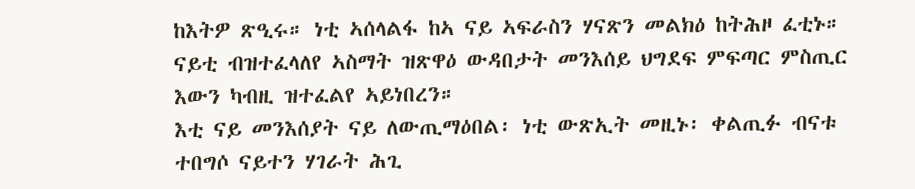ከእትዎ ጽዒሩ። ነቲ ኣሰላልፋ ከኣ ናይ ኣፍራስን ሃናጽን መልክዕ ከትሕዞ ፈቲኑ። ናይቲ ብዝተፈላለየ ኣስማት ዝጽዋዕ ውዳበታት መንእሰይ ህግደፍ ምፍጣር ምስጢር እውን ካብዚ ዝተፈልየ ኣይነበረን።
እቲ ናይ መንእሰያት ናይ ለውጢማዕበል፡ ነቲ ውጽኢት መዚኑ፡ ቀልጢፉ ብናቱ ተበግሶ ናይተን ሃገራት ሕጊ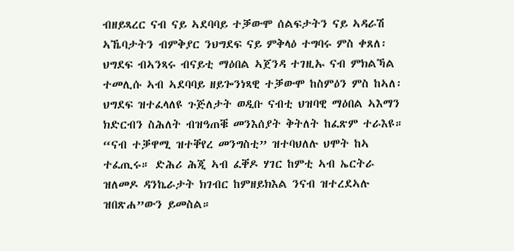ብዘይጻረር ናብ ናይ ኣደባባይ ተቓውሞ ሰልፍታትን ናይ ኣዳራሽ ኣኼባታትን ብምቅያር ንህግደፍ ናይ ምቅላዕ ተግባሩ ምስ ቀጸለ፡ ህግደፍ ብኣንጻሩ ብናይቲ ማዕበል ኣጀንዳ ተገዚኡ ናብ ምክልኻል ተመሊሱ ኣብ ኣደባባይ ዘይጐንነጻዊ ተቓውሞ ከስምዕን ምስ ከኣለ፡ ህግደፍ ዝተፈላለዩ ጉጅለታት ወዲቡ ናብቲ ህዝባዊ ማዕበል ኣእማን ክድርብን ስሕለት ብዝዓጠቑ መንእሰያት ቅትለት ከፈጽም ተራእዩ። “ናብ ተቓዋሚ ዝተቐየረ መንግስቲ” ዝተባህለሉ ህሞት ከኣ ተፈጢሩ። ድሕሪ ሕጂ ኣብ ፈቐዶ ሃገር ከምቲ ኣብ ኤርትራ ዝለመዶ ዳንኬራታት ክገብር ከምዘይክእል ንናብ ዝተረደኣሉ ዝበጽሐ”ውን ይመስል።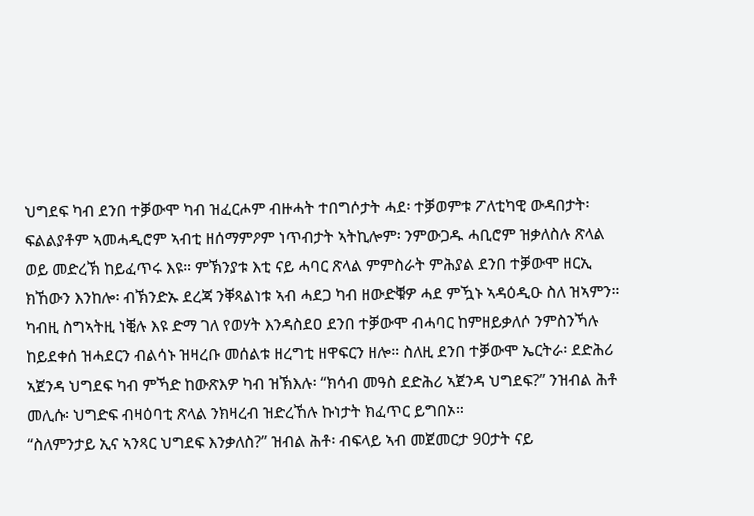ህግደፍ ካብ ደንበ ተቓውሞ ካብ ዝፈርሖም ብዙሓት ተበግሶታት ሓደ፡ ተቓወምቱ ፖለቲካዊ ውዳበታት፡ ፍልልያቶም ኣመሓዲሮም ኣብቲ ዘሰማምዖም ነጥብታት ኣትኪሎም፡ ንምውጋዱ ሓቢሮም ዝቃለስሉ ጽላል ወይ መድረኽ ከይፈጥሩ እዩ። ምኽንያቱ እቲ ናይ ሓባር ጽላል ምምስራት ምሕያል ደንበ ተቓውሞ ዘርኢ ክኸውን እንከሎ፡ ብኽንድኡ ደረጃ ንቐጻልነቱ ኣብ ሓደጋ ካብ ዘውድቑዎ ሓደ ምዃኑ ኣዳዕዲዑ ስለ ዝኣምን። ካብዚ ስግኣትዚ ነቒሉ እዩ ድማ ገለ የወሃት እንዳስደዐ ደንበ ተቓውሞ ብሓባር ከምዘይቃለሶ ንምስንኻሉ ከይደቀሰ ዝሓደርን ብልሳኑ ዝዛረቡ መሰልቱ ዘረግቲ ዘዋፍርን ዘሎ። ስለዚ ደንበ ተቓውሞ ኤርትራ፡ ደድሕሪ ኣጀንዳ ህግደፍ ካብ ምኻድ ከውጽእዎ ካብ ዝኽእሉ፡ “ክሳብ መዓስ ደድሕሪ ኣጀንዳ ህግደፍ?” ንዝብል ሕቶ መሊሱ፡ ህግድፍ ብዛዕባቲ ጽላል ንክዛረብ ዝድረኸሉ ኩነታት ክፈጥር ይግበኦ።
“ስለምንታይ ኢና ኣንጻር ህግደፍ እንቃለስ?” ዝብል ሕቶ፡ ብፍላይ ኣብ መጀመርታ 90ታት ናይ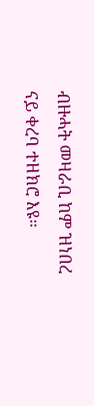ብዙሓት መዛራቢ ከም ዝነበረ ናይ ቀረባ ተዘክሮ እዩ።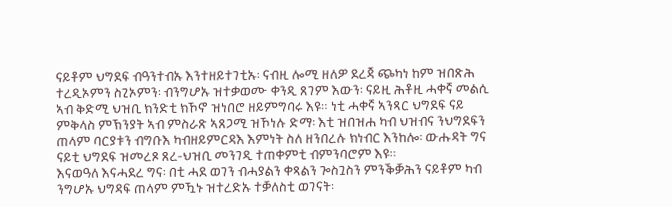ናይቶም ህግደፍ ብዓንተብኡ እንተዘይተገቲኡ፡ ናብዚ ሎሚ ዘለዎ ደረጃ ጭካነ ከም ዝበጽሕ ተረዲኦምን ስጊኦምን፡ ብንግሆኡ ዝተቃወሙ ቀንዲ ጸገም እውን፡ ናይዚ ሕቶዚ ሓቀኛ መልሲ ኣብ ቅድሚ ህዝቢ ክንድቲ ክኾኖ ዝነበሮ ዘይምግባሩ እዩ። ነቲ ሓቀኛ ኣንጻር ህግደፍ ናይ ምቅላስ ምኽንያት ኣብ ምስራጽ ኣጸጋሚ ዝኾነሉ ድማ፡ እቲ ዝበዝሐ ካብ ህዝብና ንህግደፍን ጠላም ባርያቱን ብግቡእ ካብዘይምርዳእ እምነት ስለ ዘንበረሉ ክነብር እንከሎ፡ ውሑዳት ግና ናይቲ ህግደፍ ዝመረጾ ጸረ-ህዝቢ መንገዲ ተጠቀምቲ ብምንባሮም እዩ።
እናወዓለ እናሓደረ ግና፡ በቲ ሓደ ወገን ብሓያልን ቀጻልን ጐስጓስን ምንቕቓሕን ናይቶም ካብ ንግሆኡ ህግዳፍ ጠላም ምዃኑ ዝተረድኡ ተቓለስቲ ወገናት፡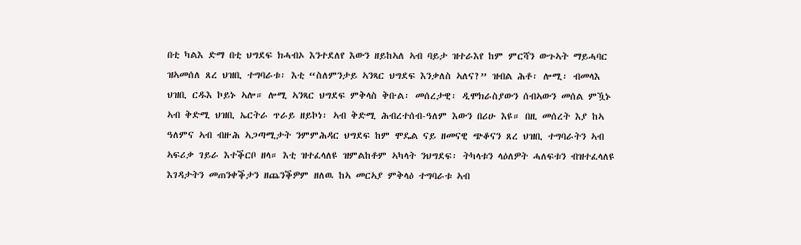በቲ ካልእ ድማ በቲ ህግደፍ ክሓብኦ እንተደለየ እውን ዘይከኣለ ኣብ ባይታ ዝተራእየ ከም ምርሻን ውጉኣት ማይሓባር ዝኣመሰለ ጸረ ህዝቢ ተግባራቱ፡ እቲ “ስለምንታይ ኣንጻር ህግደፍ እንቃለስ ኣለና?” ዝብል ሕቶ፡ ሎሚ፡ ብመላእ ህዝቢ ርዱእ ኮይኑ ኣሎ። ሎሚ ኣንጻር ህግደፍ ምቅላስ ቅቡል፡ መሰረታዊ፡ ዲሞክራስያውን ሰብኣውን መሰል ምዃኑ ኣብ ቅድሚ ህዝቢ ኤርትራ ጥራይ ዘይኮነ፡ ኣብ ቅድሚ ሕብረተሰብ-ዓለም እውን በሪሁ እዩ። በዚ መሰረት እያ ከኣ ዓለምና ኣብ ብዙሕ ኣጋጣሚታት ንምምሕዳር ህግደፍ ከም ሞዴል ናይ ዘመናዊ ጭቆናን ጸረ ህዝቢ ተግባራትን ኣብ ኣፍሪቃ ገይራ እተቕርቦ ዘላ። እቲ ዝተፈላለዩ ዝምልከቶም ኣካላት ንህግደፍ፡ ትካላቱን ላዕለዎት ሓለፍቱን ብዝተፈላለዩ እገዳታትን መጠንቀቕታን ዘጨንቕዎም ዘለዉ ከኣ መርኣያ ምቅላዕ ተግባራቱ ኣብ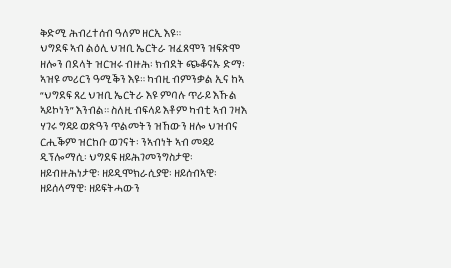ቅድሚ ሕብረተሰብ ዓለም ዘርኢ እዩ።
ህግደፍ ኣብ ልዕሊ ህዝቢ ኤርትራ ዝፈጸሞን ዝፍጽሞ ዘሎን በደላት ዝርዝሩ ብዙሕ፡ ክብደት ጭቆናኡ ድማ፡ ኣዝዩ መሪርን ዓሚቕን እዩ። ካብዚ ብምንቃል ኢና ከኣ “ህግደፍ ጸረ ህዝቢ ኤርትራ እዩ ምባሉ ጥራይ እኹል ኣይኮነን” እንብል። ስለዚ ብፍላይ እቶም ካብቲ ኣብ ገዛእ ሃገሩ ግዳይ ወጽዓን ጥልመትን ዝኸውን ዘሎ ህዝብና ርሒቕም ዝርከቡ ወገናት፡ ንኣብነት ኣብ መዳይ ዲፕሎማሲ፡ ህግደፍ ዘይሕገመንግስታዊ፡ ዘይብዙሕነታዊ፡ ዘይዲሞክራሲያዊ፡ ዘይሰብኣዊ፡ ዘይሰላማዊ፡ ዘይፍትሓውን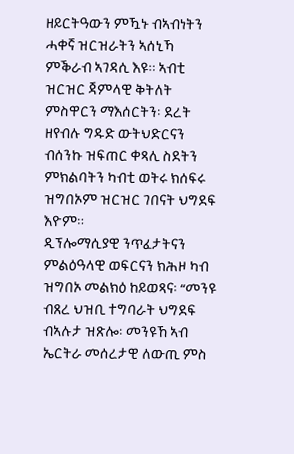ዘይርትዓውን ምዃኑ ብኣብነትን ሓቀኛ ዝርዝራትን ኣሰኒኻ ምቕራብ ኣገዳሲ እዩ። ኣብቲ ዝርዝር ጃምላዊ ቅትለት ምስዋርን ማእሰርትን፡ ደረት ዘየብሉ ግዱድ ውትህድርናን ብሰንኩ ዝፍጠር ቀጻሊ ስደትን ምክልባትን ካብቲ ወትሩ ክሰፍሩ ዝግበኦም ዝርዝር ገበናት ህግደፍ እዮም።
ዲፕሎማሲያዊ ንጥፈታትናን ምልዕዓላዊ ወፍርናን ክሕዞ ካብ ዝግበኦ መልክዕ ከይወጻና፡ “መንዩ ብጸረ ህዝቢ ተግባራት ህግደፍ ብኣሉታ ዝጽሎ፡ መንዩኸ ኣብ ኤርትራ መሰረታዊ ለውጢ ምስ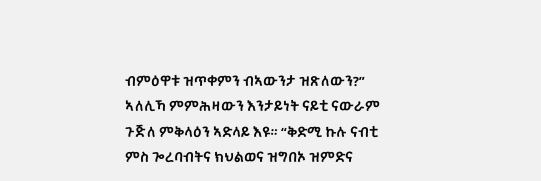ብምዕዋቱ ዝጥቀምን ብኣውንታ ዝጽለውን?” ኣለሊኻ ምምሕዛውን እንታይነት ናይቲ ናውራም ጉጅለ ምቅላዕን ኣድላይ እዩ። “ቅድሚ ኩሉ ናብቲ ምስ ጐረባብትና ክህልወና ዝግበኦ ዝምድና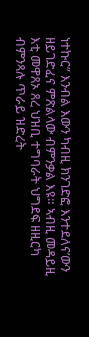ነተኩር” እንብል እውን ካብዚ ክንገድፎ እንተደለና’ውን ዘይገድፈና ምጽልላው ብምንቃል እዩ። ኣብዚ መዳይዚ እቲ መዋጸኦ ጸረ ህዝቢ ተግባራት ህግደፍ ዘዚርካ ብምንጻሉ ጥራይ ዝድረት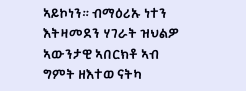ኣይኮነን። ብማዕሪኡ ነተን እትዛመደን ሃገራት ዝህልዎ ኣውንታዊ ኣበርክቶ ኣብ ግምት ዘእተወ ናትካ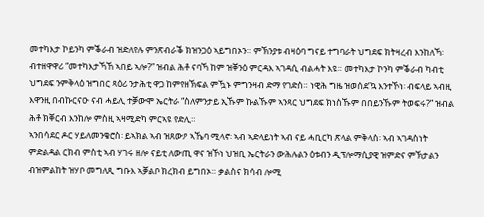መተካእታ ኮይንካ ምቕራብ ዝድለየሉ ምንጽብራቕ ክዝንጋዕ ኣይግበኦን። ምኽንያቱ ብዛዕባ ግናይ ተግባራት ህግደፍ ክትዛረብ እንከለኻ፡ ብተዘዋዋሪ “መተካእታኻኸ ኣበይ ኣሎ?” ዝብል ሕቶ ናባኻ ከም ዝቐንዕ ምርዳእ ኣገዳሲ ብልሓት እዩ። መተካእታ ኮንካ ምቕራብ ካብቲ ህግደፍ ንምቅላዕ ዝግበር ጻዕሪ ንታሕቲ ዋጋ ከምየዘኽፍል ምዃኑ ምግንዛብ ድማ የገድስ። ነዊሕ ግዜ ዝወሰደ’ኳ እንተኾነ፡ ብፍላይ ኣብዚ እዋንዚ በብኩርናዑ ናብ ሓይሊ ተቓውሞ ኤርትራ “ስለምንታይ ኢኹም ኩልኹም ኣንጻር ህግደፍ ክነስኹም በበይንኹም ትወፍሩ?” ዝብል ሕቶ ክቐርብ እንከሎ ምስዚ ኣዛሚድካ ምርኣዩ የድሊ።
ኣንበሳደር ዶር ሃይለመንቄሮስ፡ ይኣክል ኣብ ዝጸውዖ ኣኼባ ሚላኖ፡ ኣብ ኣድላይነት ኣብ ናይ ሓቢርካ ጽላል ምቅላስ፡ ኣብ ኣገዳስነት ምድልዳል ርክብ ምስቲ ኣብ ሃገሩ ዘሎ ናይቲ ለውጢ ዋና ዝኾነ ህዝቢ ኤርትራን ውሕሉልን ዕቱብን ዲፕሎማሲያዊ ዝምድና ምኽታልን ብዝምልከት ዝሃቦ መግለጺ ግቡእ ኣቓልቦ ክረክብ ይግበኦ። ቃልስና ክሳብ ሎሚ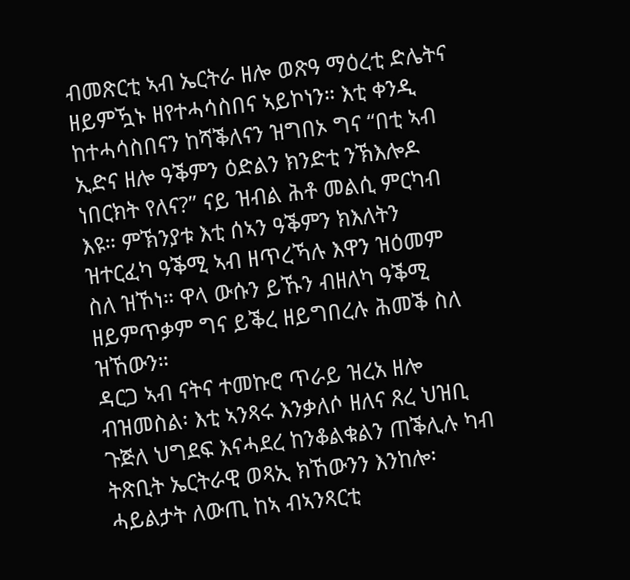ብመጽርቲ ኣብ ኤርትራ ዘሎ ወጽዓ ማዕረቲ ድሌትና ዘይምዃኑ ዘየተሓሳስበና ኣይኮነን። እቲ ቀንዲ ከተሓሳስበናን ከሻቕለናን ዝግበኦ ግና “በቲ ኣብ ኢድና ዘሎ ዓቕምን ዕድልን ክንድቲ ንኽእሎዶ ነበርክት የለና?” ናይ ዝብል ሕቶ መልሲ ምርካብ እዩ። ምኽንያቱ እቲ ሰኣን ዓቕምን ክእለትን ዝተርፈካ ዓቕሚ ኣብ ዘጥረኻሉ እዋን ዝዕመም ስለ ዝኾነ። ዋላ ውሱን ይኹን ብዘለካ ዓቕሚ ዘይምጥቃም ግና ይቕረ ዘይግበረሉ ሕመቕ ስለ ዝኸውን።
ዳርጋ ኣብ ናትና ተመኩሮ ጥራይ ዝረአ ዘሎ ብዝመስል፡ እቲ ኣንጻሩ እንቃለሶ ዘለና ጸረ ህዝቢ ጉጅለ ህግደፍ እናሓደረ ከንቆልቁልን ጠቕሊሉ ካብ ትጽቢት ኤርትራዊ ወጻኢ ክኸውንን እንከሎ፡ ሓይልታት ለውጢ ከኣ ብኣንጻርቲ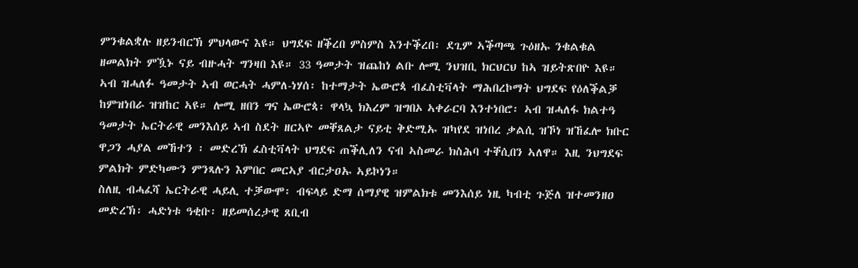ምንቁልቋሉ ዘይንብርኽ ምህላውና እዩ። ህግደፍ ዘቕረበ ምስምስ እንተቕረበ፡ ደጊም ኣቕጣጫ ጉዕዘኡ ንቁልቁል ዘመልክት ምዃኑ ናይ ብዙሓት ግንዛበ እዩ። 33 ዓመታት ዝጨከነ ልቡ ሎሚ ንህዝቢ ክርህርህ ከኣ ዝይትጽበዮ እዩ። ኣብ ዝሓለፉ ዓመታት ኣብ ወርሓት ሓምለ-ነሃሰ፡ ከተማታት ኤውሮጳ ብፈስቲቫላት ማሕበረኮማት ህግደፍ የዕለቕልቓ ከምዝነበራ ዝዝከር ኣዩ። ሎሚ ዘበን ግና ኤውሮጳ፡ ዋላኳ ክእረም ዝግበኦ ኣቀራርባ እንተነበሮ፡ ኣብ ዝሓለፋ ክልተዓ ዓመታት ኤርትራዊ መንእሰይ ኣብ ስደት ዘርኣዮ መቐጸልታ ናይቲ ቅድሚኡ ዝካየደ ዝነበረ ቃልሲ ዝኾነ ዝኸፈሎ ክቡር ዋጋን ሓያል መኸተን ፡ መድረኽ ፈስቲቫላት ህግደፍ ጠቕሊለን ናብ ኣስመራ ክስሕባ ተቐሲበን ኣለዋ። እዚ ንህግደፍ ምልክት ምድካሙን ምንጻሉን እምበር መርኣያ ብርታዐኡ ኣይኮነን።
ስለዚ ብሓፈሻ ኤርትራዊ ሓይሊ ተቓውሞ፡ ብፍላይ ድማ ሰማያዊ ዝምልክቱ መንእሰይ ነዚ ካብቲ ጉጅለ ዝተመንዘዐ መድረኽ፡ ሓድነቱ ዓቂቡ፡ ዘይመሰረታዊ ጸቢብ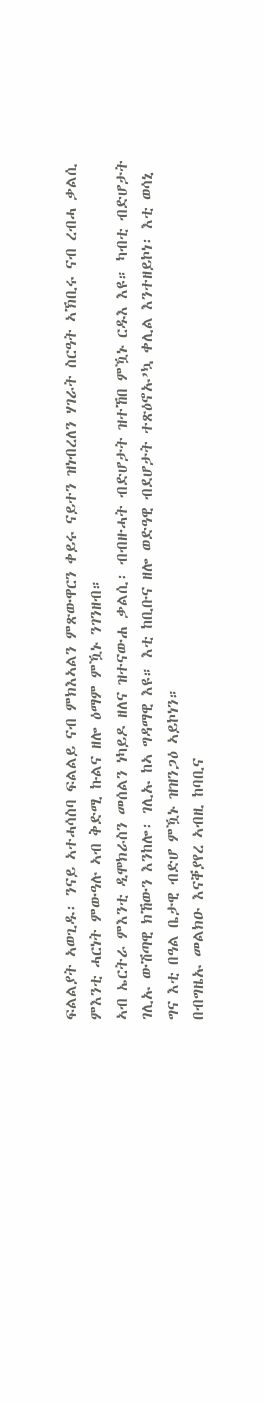ፍልልያት ኣወጊዱ፡ ንናይ ኣተሓሳስባ ፍልልይ ናብ ምክእኣልን ምጽውዋርን ቀይሩ ናይተን ዝነብረለን ሃገራት ስርዓት ኣኽቢሩ ናብ ረብሓ ቃልሲ ምእንቲ ሓርነት ምውዓሉ ኣብ ቅድሚ ኩልና ዘሎ ዕማም ምዃኑ ንገንዘብ።
ኣብ ኤርትራ ምእንቲ ዲሞክራስን መሰልን ነካይዶ ዘለና ዝተናውሐ ቃልሲ፡ ብብዙሓት ብድሆታት ዝተኸበ ምዃኑ ርዱእ እዩ። ካብቲ ብድሆታት ገሊኡ ውሽጣዊ ክኸውን እንከሎ፡ ገሊኡ ከኣ ግዳማዊ እዩ። እቲ ከቢቡና ዘሎ ወድዓዊ ብደሆታት ተጽዕኖኡ’ኳ ቀሊል እንተዘይኮነ፡ እቲ ወሳኒ ግና እቲ በዓል ቤታዊ ብድሆ ምዃኑ ዝዝንጋዕ ኣይኮነን።
በብግዜኡ መልክዑ እናቐያየረ ኣብዚ ከባቢና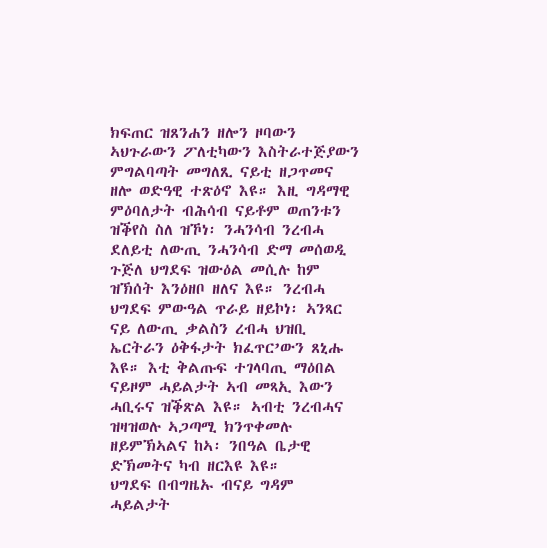ክፍጠር ዝጸንሐን ዘሎን ዞባውን ኣህጉራውን ፖለቲካውን እስትራተጅያውን ምግልባጣት መግለጺ ናይቲ ዘጋጥመና ዘሎ ወድዓዊ ተጽዕኖ እዩ። እዚ ግዳማዊ ምዕባለታት ብሕሳብ ናይቶም ወጠንቱን ዝቕየስ ስለ ዝኾነ፡ ንሓንሳብ ንረብሓ ደለይቲ ለውጢ ንሓንሳብ ድማ መሰወዲ ጉጅለ ህግደፍ ዝውዕል መሲሉ ከም ዝኽሰት እንዕዘቦ ዘለና እዩ። ንረብሓ ህግደፍ ምውዓል ጥራይ ዘይኮነ፡ ኣንጻር ናይ ለውጢ ቃልስን ረብሓ ህዝቢ ኤርትራን ዕቅፋታት ክፈጥር’ውን ጸኒሑ እዩ። እቲ ቅልጡፍ ተገላባጢ ማዕበል ናይዞም ሓይልታት ኣብ መጻኢ እውን ሓቢሩና ዝቕጽል እዩ። ኣብቲ ንረብሓና ዝዛዝወሉ ኣጋጣሚ ክንጥቀመሉ ዘይምኽኣልና ከኣ፡ ንበዓል ቤታዊ ድኽመትና ካብ ዘርእዩ እዩ።
ህግደፍ በብግዜኡ ብናይ ግዳም ሓይልታት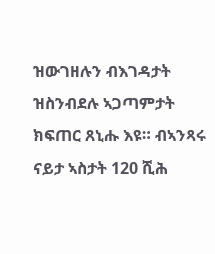ዝውገዘሉን ብእገዳታት ዝስንብደሉ ኣጋጣምታት ክፍጠር ጸኒሑ እዩ። ብኣንጻሩ ናይታ ኣስታት 120 ሺሕ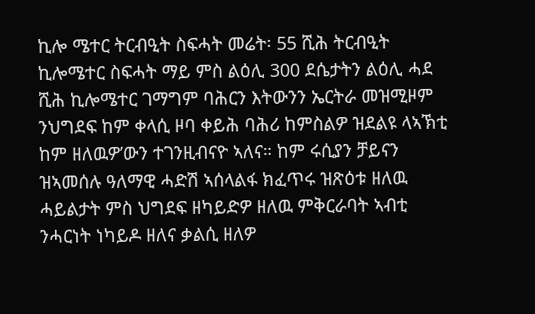ኪሎ ሜተር ትርብዒት ስፍሓት መሬት፡ 55 ሺሕ ትርብዒት ኪሎሜተር ስፍሓት ማይ ምስ ልዕሊ 300 ደሴታትን ልዕሊ ሓደ ሺሕ ኪሎሜተር ገማግም ባሕርን እትውንን ኤርትራ መዝሚዞም ንህግደፍ ከም ቀላሲ ዞባ ቀይሕ ባሕሪ ከምስልዎ ዝደልዩ ላኣኽቲ ከም ዘለዉዎ’ውን ተገንዚብናዮ ኣለና። ከም ሩሲያን ቻይናን ዝኣመሰሉ ዓለማዊ ሓድሽ ኣሰላልፋ ክፈጥሩ ዝጽዕቱ ዘለዉ ሓይልታት ምስ ህግደፍ ዘካይድዎ ዘለዉ ምቅርራባት ኣብቲ ንሓርነት ነካይዶ ዘለና ቃልሲ ዘለዎ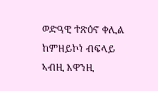ወድዓዊ ተጽዕኖ ቀሊል ከምዘይኮነ ብፍላይ ኣብዚ እዋንዚ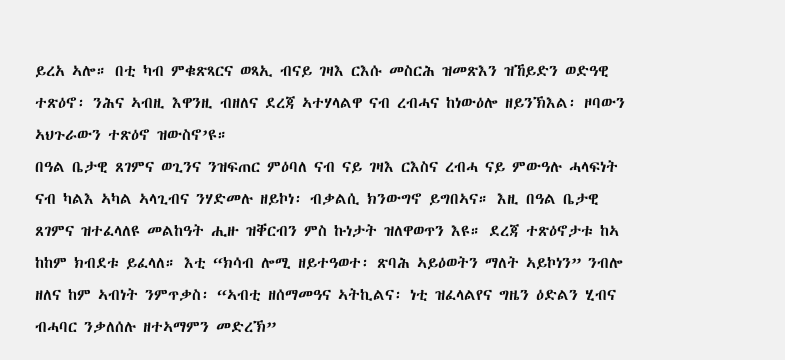ይረአ ኣሎ። በቲ ካብ ምቁጽጻርና ወጻኢ ብናይ ገዛእ ርእሱ መስርሕ ዝመጽእን ዝኸይድን ወድዓዊ ተጽዕኖ፡ ንሕና ኣብዚ እዋንዚ ብዘለና ደረጃ ኣተሃላልዋ ናብ ረብሓና ከነውዕሎ ዘይንኽእል፡ ዞባውን ኣህጉራውን ተጽዕኖ ዝውስኖ’ዩ።
በዓል ቤታዊ ጸገምና ወጊንና ንዝፍጠር ምዕባለ ናብ ናይ ገዛእ ርእስና ረብሓ ናይ ምውዓሉ ሓላፍነት ናብ ካልእ ኣካል ኣላጊብና ንሃድመሉ ዘይኮነ፡ ብቃልሲ ክንውግኖ ይግበኣና። እዚ በዓል ቤታዊ ጸገምና ዝተፈላለዩ መልከዓት ሒዙ ዝቐርብን ምስ ኩነታት ዝለዋወጥን እዩ። ደረጃ ተጽዕኖታቱ ከኣ ከከም ክብደቱ ይፈላለ። እቲ “ክሳብ ሎሚ ዘይተዓወተ፡ ጽባሕ ኣይዕወትን ማለት ኣይኮነን” ንብሎ ዘለና ከም ኣብነት ንምጥቃስ፡ “ኣብቲ ዘሰማመዓና ኣትኪልና፡ ነቲ ዝፈላልየና ግዜን ዕድልን ሂብና ብሓባር ንቃለሰሉ ዘተኣማምን መድረኽ”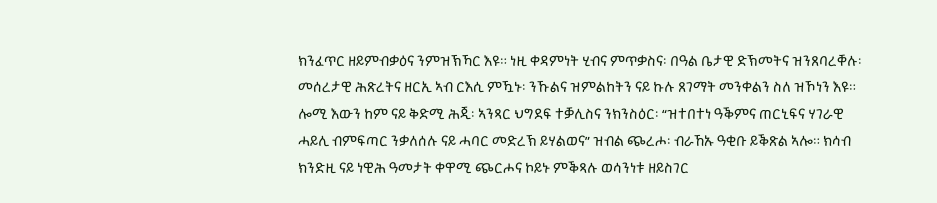ክንፈጥር ዘይምብቃዕና ንምዝኽኻር እዩ። ነዚ ቀዳምነት ሂብና ምጥቃስና፡ በዓል ቤታዊ ድኽመትና ዝንጸባረቐሉ፡ መሰረታዊ ሕጽረትና ዘርኢ ኣብ ርእሲ ምዃኑ፡ ንኹልና ዝምልከትን ናይ ኩሉ ጸገማት መንቀልን ስለ ዝኾነን እዩ።
ሎሚ እውን ከም ናይ ቅድሚ ሕጂ፡ ኣንጻር ህግደፍ ተቓሊስና ንክንስዕር፡ “ዝተበተነ ዓቕምና ጠርኒፍና ሃገራዊ ሓይሊ ብምፍጣር ንቃለሰሉ ናይ ሓባር መድረኽ ይሃልወና” ዝብል ጭረሖ፡ ብራኸኡ ዓቂቡ ይቕጽል ኣሎ። ክሳብ ክንድዚ ናይ ነዊሕ ዓመታት ቀዋሚ ጭርሖና ኮይኑ ምቕጻሉ ወሳንነቱ ዘይስገር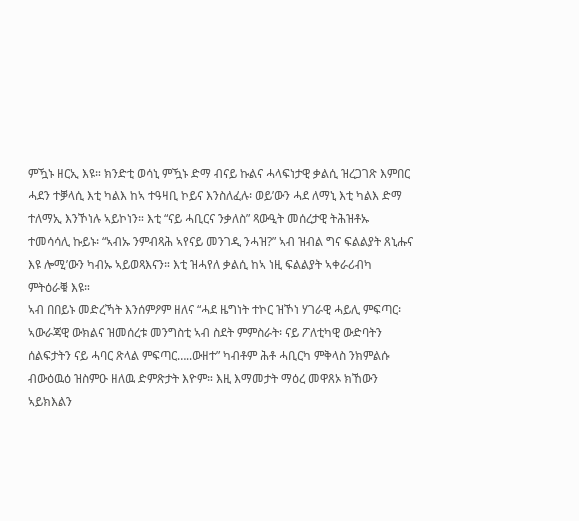ምዃኑ ዘርኢ እዩ። ክንድቲ ወሳኒ ምዃኑ ድማ ብናይ ኩልና ሓላፍነታዊ ቃልሲ ዝረጋገጽ እምበር ሓደን ተቓላሲ እቲ ካልእ ከኣ ተዓዛቢ ኮይና እንስለፈሉ፡ ወይ’ውን ሓደ ለማኒ እቲ ካልእ ድማ ተለማኢ እንኾነሉ ኣይኮነን። እቲ “ናይ ሓቢርና ንቃለስ” ጻውዒት መሰረታዊ ትሕዝቶኡ ተመሳሳሊ ኩይኑ፡ “ኣብኡ ንምብጻሕ ኣየናይ መንገዲ ንሓዝ?” ኣብ ዝብል ግና ፍልልያት ጸኒሑና እዩ ሎሚ’ውን ካብኡ ኣይወጻእናን። እቲ ዝሓየለ ቃልሲ ከኣ ነዚ ፍልልያት ኣቀራሪብካ ምትዕራቑ እዩ።
ኣብ በበይኑ መድረኻት እንሰምዖም ዘለና “ሓደ ዜግነት ተኮር ዝኾነ ሃገራዊ ሓይሊ ምፍጣር፡ ኣውራጃዊ ውክልና ዝመሰረቱ መንግስቲ ኣብ ስደት ምምስራት፡ ናይ ፖለቲካዊ ውድባትን ሰልፍታትን ናይ ሓባር ጽላል ምፍጣር…..ውዘተ” ካብቶም ሕቶ ሓቢርካ ምቅላስ ንክምልሱ ብውዕዉዕ ዝስምዑ ዘለዉ ድምጽታት እዮም። እዚ እማመታት ማዕረ መዋጸኦ ክኸውን ኣይክእልን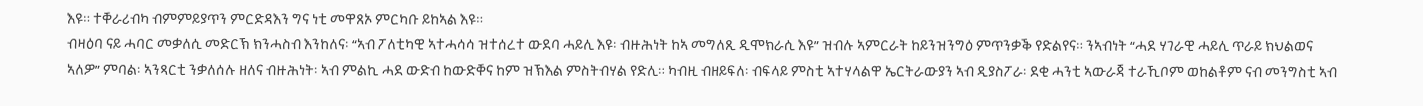እዩ። ተቐራሪብካ ብምምይያጥን ምርድዳእን ግና ነቲ መዋጸኦ ምርካቡ ይከኣል እዩ።
ብዛዕባ ናይ ሓባር መቃለሲ መድርኽ ክንሓስብ እንከለና፡ “ኣብ ፖለቲካዊ ኣተሓሳሳ ዝተሰረተ ውደባ ሓይሊ እዩ፡ ብዙሕነት ከኣ መግለጺ ዲሞክራሲ እዩ” ዝብሉ ኣምርራት ከይንዝንግዕ ምጥንቃቕ የድልየና። ንኣብነት “ሓደ ሃገራዊ ሓይሊ ጥራይ ክህልወና ኣለዎ” ምባል፡ ኣንጻርቲ ንቃለሰሉ ዘለና ብዙሕነት፡ ኣብ ምልኪ ሓደ ውድብ ከውድቐና ከም ዝኽእል ምስትብሃል የድሊ። ካብዚ ብዘይፍለ፡ ብፍላይ ምስቲ ኣተሃላልዋ ኤርትራውያን ኣብ ዲያስፖራ፡ ደቂ ሓንቲ ኣውራጃ ተራኺቦም ወከልቶም ናብ መንግስቲ ኣብ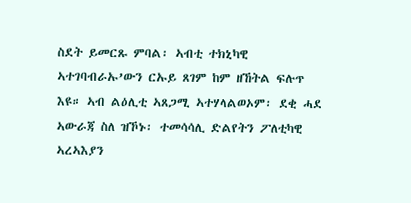ስደት ይመርጹ ምባል፡ ኣብቲ ተክኒካዊ ኣተገባብራኡ’ውን ርኡይ ጸገም ከም ዘኸትል ፍሉጥ እዩ። ኣብ ልዕሊቲ ኣጸጋሚ ኣተሃላልወኦም፡ ደቂ ሓደ ኣውራጃ ስለ ዝኾኑ፡ ተመሳሳሊ ድልየትን ፖለቲካዊ ኣረኣእያን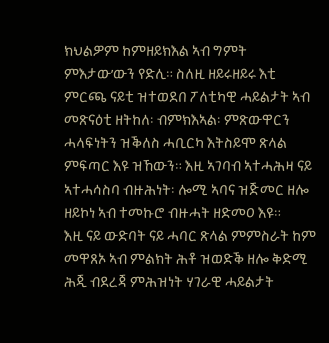ክህልዎም ከምዘይክእል ኣብ ግምት ምእታው’ውን የድሊ። ስለዚ ዘይሩዘይሩ እቲ ምርጫ ናይቲ ዝተወደበ ፖለቲካዊ ሓይልታት ኣብ መጽናዕቲ ዘትከለ፡ ብምክእኣል፡ ምጽውዋርን ሓላፍነትን ዝቕለስ ሓቢርካ እትስይሞ ጽላል ምፍጣር እዩ ዝኸውን። እዚ ኣገባብ ኣተሓሕዛ ናይ ኣተሓሳስባ ብዙሕነት፡ ሎሚ ኣባና ዝጅመር ዘሎ ዘይኮነ ኣብ ተመኩሮ ብዙሓት ዘድመዐ እዩ።
እዚ ናይ ውድባት ናይ ሓባር ጽላል ምምስራት ከም መዋጸኦ ኣብ ምልክት ሕቶ ዝወድቕ ዘሎ ቅድሚ ሕጂ ብደረጃ ምሕዝነት ሃገራዊ ሓይልታት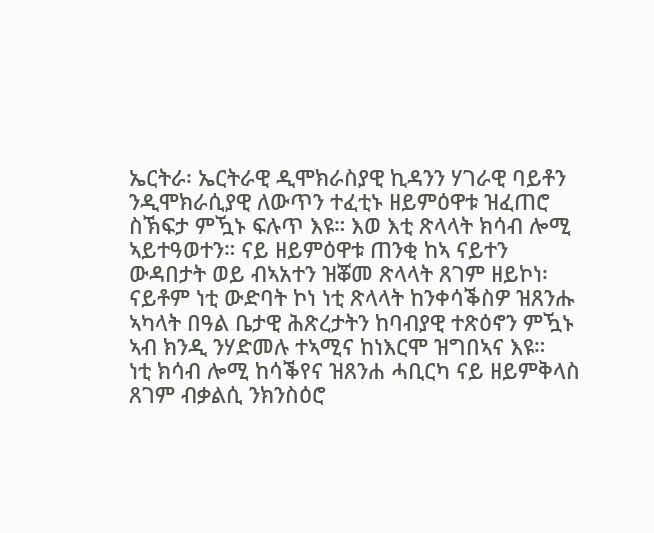ኤርትራ፡ ኤርትራዊ ዲሞክራስያዊ ኪዳንን ሃገራዊ ባይቶን ንዲሞክራሲያዊ ለውጥን ተፈቲኑ ዘይምዕዋቱ ዝፈጠሮ ስኽፍታ ምዃኑ ፍሉጥ እዩ። እወ እቲ ጽላላት ክሳብ ሎሚ ኣይተዓወተን። ናይ ዘይምዕዋቱ ጠንቂ ከኣ ናይተን ውዳበታት ወይ ብኣአተን ዝቖመ ጽላላት ጸገም ዘይኮነ፡ ናይቶም ነቲ ውድባት ኮነ ነቲ ጽላላት ከንቀሳቕስዎ ዝጸንሑ ኣካላት በዓል ቤታዊ ሕጽረታትን ከባብያዊ ተጽዕኖን ምዃኑ ኣብ ክንዲ ንሃድመሉ ተኣሚና ከነእርሞ ዝግበኣና እዩ።
ነቲ ክሳብ ሎሚ ከሳቕየና ዝጸንሐ ሓቢርካ ናይ ዘይምቅላስ ጸገም ብቃልሲ ንክንስዕሮ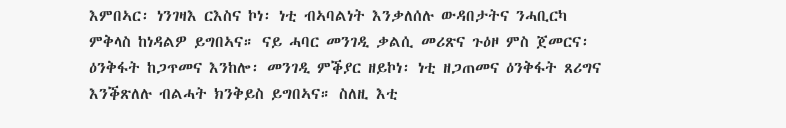እምበኣር፡ ነንገዛእ ርእስና ኮነ፡ ነቲ ብኣባልነት እንቃለሰሉ ውዳበታትና ንሓቢርካ ምቅላስ ከነዳልዎ ይግበኣና። ናይ ሓባር መንገዲ ቃልሲ መሪጽና ጉዕዞ ምስ ጀመርና፡ ዕንቅፋት ከጋጥመና እንከሎ፡ መንገዲ ምቕያር ዘይኮነ፡ ነቲ ዘጋጠመና ዕንቅፋት ጸሪግና እንቕጽለሉ ብልሓት ክንቅይስ ይግበኣና። ስለዚ እቲ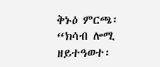ቅኑዕ ምርጫ፡ “ክሳብ ሎሚ ዘይተዓወተ፡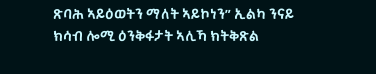ጽባሕ ኣይዕወትን ማለት ኣይኮነን” ኢልካ ንናይ ክሳብ ሎሚ ዕንቅፋታት ኣሊኻ ክትቅጽል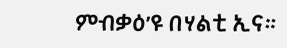ምብቃዕ’ዩ በሃልቲ ኢና።